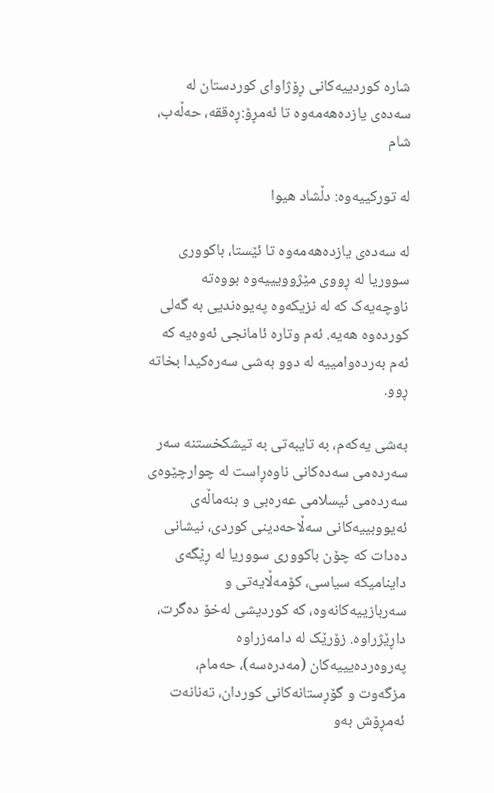شارە کوردییەکانی ڕۆژاوای کوردستان لە سەدەی یازدەهەمەوە تا ئەمڕۆ:ڕەققە، حەڵەب، شام

له‌ توركییه‌وه‌: دڵشاد هیوا

لە سەدەی یازدەهەمەوە تا ئێستا، باکووری سووریا لە ڕووی مێژوویییەوە بووەتە ناوچەیەک کە لە نزیکەوە پەیوەندیی بە گەلی کوردەوە هەیە. ئەم وتارە ئامانجی ئەوەیە کە ئەم بەردەوامییە لە دوو بەشی سەرەکیدا بخاتە ڕوو.

بەشی یەکەم، بە تایبەتی بە تیشکخستنە سەر سەردەمی سەدەکانی ناوەڕاست لە چوارچێوەی سەردەمی ئیسلامی عەرەبی و بنەماڵەی ئەیووبییەکانی سەڵاحەدینی کوردی، نیشانی دەدات کە چۆن باکووری سووریا لە ڕێگەی داینامیکە سیاسی، کۆمەڵایەتی و سەربازییەکانەوە، کە کوردیشی لەخۆ دەگرت، داڕێژراوە. زۆرێک لە دامەزراوە پەروەردەیییەکان (مەدرەسە)، حەمام، مزگەوت و گۆڕستانەکانی کوردان، تەنانەت ئەمڕۆش بەو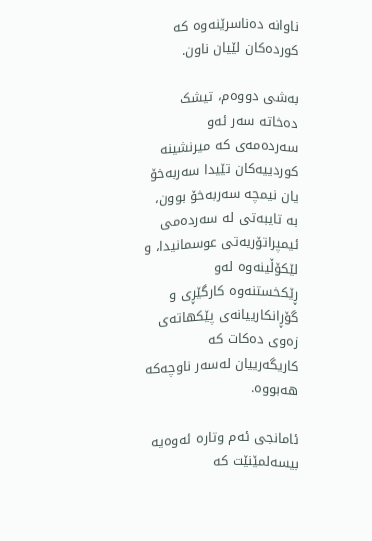ناوانە دەناسرێنەوە کە کوردەکان لێیان ناون.

بەشی دووەم، تیشک دەخاتە سەر ئەو سەردەمەی کە میرنشینە کوردییەکان تێیدا سەربەخۆ یان نیمچە سەربەخۆ بوون، بە تایبەتی لە سەردەمی ئیمپراتۆریەتی عوسمانیدا، و لێکۆڵینەوە لەو ڕێکخستنەوە كارگێڕی و گۆڕانکارییانەی پێکهاتەی زەوی دەکات کە کاریگەرییان لەسەر ناوچەکە هەبووە.

ئامانجی ئەم وتارە ئەوەیە بیسەلمێنێت کە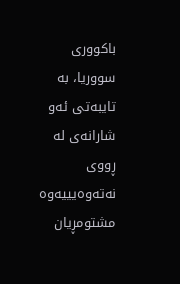باکووری سووریا، بە تایبەتی ئەو شارانەی لە ڕووی نەتەوەیییەوە مشتومڕیان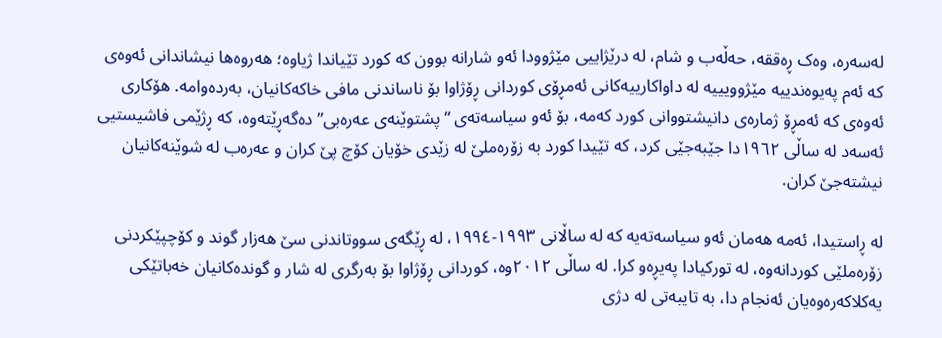لەسەرە، وەک ڕەققە، حه‌ڵه‌ب و شام، لە درێژاییی مێژوودا ئەو شارانە بوون کە کورد تێیاندا ژیاوە؛ هەروەها نیشاندانی ئەوەی کە ئەم پەیوەندییە مێژوویییە لە داواکارییەکانی ئەمڕۆی کوردانی ڕۆژاوا بۆ ناساندنی مافی خاکەکانیان، بەردەوامە. هۆکاری ئەوەی کە ئەمڕۆ ژمارەی دانیشتووانی کورد کەمە، بۆ ئەو سیاسەتەی “پشتوێنه‌ی عەرەبی” ده‌گه‌ڕێته‌وه،‌ کە ڕژێمی فاشیستیی ئەسەد لە ساڵی ١٩٦٢دا جێبەجێی کرد، کە تێیدا کورد بە زۆرەملێ لە زێدی خۆیان کۆچ پێ کران و عەرەب لە شوێنەکانیان نیشتەجێ کران.

لە ڕاستیدا، ئەمە هەمان ئەو سیاسەتەیە کە لە ساڵانی ١٩٩٣-١٩٩٤، لە ڕێگەی سووتاندنی سێ هەزار گوند و کۆچپێکردنی زۆرەملێی کوردانه‌وه‌، لە تورکیادا پەیڕەو کرا. لە ساڵی ٢٠١٢وە، کوردانی ڕۆژاوا بۆ بەرگری لە شار و گوندەکانیان خەباتێکی یەکلاکەرەوەیان ئەنجام دا، بە تایبەتی لە دژی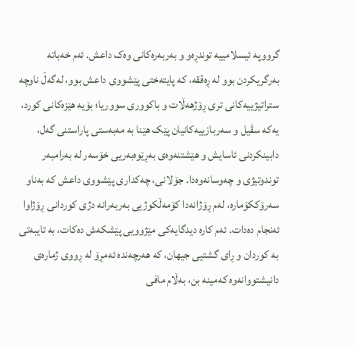گرووپە ئیسلامییە توندڕەو و بەربەرەکانی وەک داعش. ئەم خەباتە بەرگریکردن بوو لە ڕەققە، کە پایتەختی پێشووی داعش بوو، له‌گه‌ڵ ناوچە ستراتیژییەکانی تری ڕۆژهەڵات و باکووری سووریا؛ بۆیه‌ هێزەكانی کورد، یەکە سڤیل و سەربازییەکانیان پێک هێنا بە مەبەستی پاراستنی گەل، دابینکردنی ئاسایش و هێشتنەوەی بەڕێوەبەریی خۆسه‌ر لە بەرامبەر توندوتیژی و چەوسانەوەدا. جۆلانی، چەکداری پێشووی داعش کە بەناو سەرۆککۆمارە، لەم ڕۆژانەدا کۆمەڵکوژیی بەربەرانە دژی کوردانی ڕۆژاوا ئەنجام دەدات. ئەم کارە دیدگایەکی مێژوویی پێشکەش دەکات، بە تایبەتی بە کوردان و ڕای گشتیی جیهان، کە هەرچەندە ئەمڕۆ لە ڕووی ژمارەی دانیشتووانەوە کەمینە بن، بەڵام مافی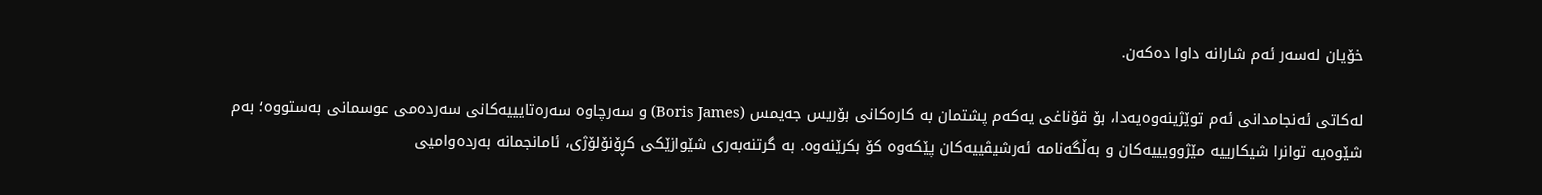خۆیان لەسەر ئەم شارانە داوا دەکەن.

لەکاتی ئەنجامدانی ئەم توێژینەوەیەدا، بۆ قۆناغی یەکەم پشتمان بە کارەکانی بۆریس جه‌یمس (Boris James) و سەرچاوە سەرەتایییەکانی سەردەمی عوسمانی بەستووە؛ بەم شێوەیە توانرا شیکارییە مێژوویییەکان و بەڵگەنامە ئەرشیڤییەکان پێکەوە کۆ بکرێنەوە. بە گرتنەبەری شێوازێکی کڕۆنۆلۆژی، ئامانجمانە بەردەوامیی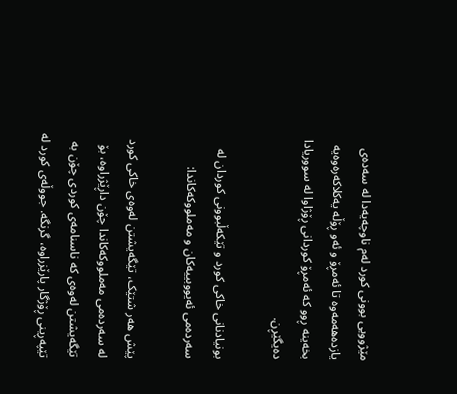مێژوویی بوونی کورد لەم ناوچەیەدا لە سەدەی یازدەهەمەوە تا ئەمڕۆ و ئەو ڕۆڵە یەکلاکەرەوەیە بخەینە ڕوو کە ئەمڕۆ کوردانی ڕۆژاوا لە سووریادا دەیگێڕن.

بونیادنانی خاکی کورد و تێکەڵبوونی کوردان لە سەردەمی ئەیووبییەکان و مەملووکەکاندا:

پێش هەر شتێک، تێگەیشتن لەوەی خاکی کورد لە سەردەمی مەملووکەکاندا چۆن داڕێژراوە، بۆ تێگه‌یشتن له‌وه‌ی کە ناسنامەی کوردی چۆن به‌ تێپه‌ڕینی ڕۆژگار پارێزراوە، گرنگە. جووڵەی کورد لە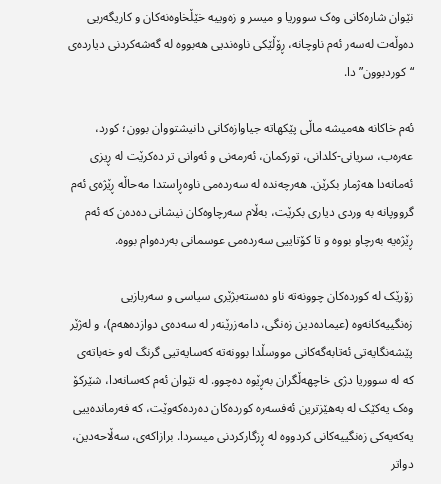نێوان شارەکانی وەک سووریا و میسر و زەوییە خێڵخاوه‌نه‌كان و کاریگەریی دەوڵەت لەسەر ئەم ناوچانە، ڕۆڵێکی ناوەندیی هەبووە لە گەشەکردنی دیاردەی “کوردبوون”دا.

ئەم خاکانە هەمیشە ماڵی پێکهاتە جیاوازەکانی دانیشتووان بوون؛ کورد، عەرەب، سریانی-کلدانی، تورکمان، ئەرمەنی و ئەوانی تر دەکرێت لە ڕیزی ئەمانەدا هەژمار بکرێن. هەرچەندە لە سەردەمی ناوەڕاستدا مەحاڵە ڕێژەی ئەم گرووپانە بە وردی دیاری بکرێت، بەڵام سەرچاوەکان نیشانی دەدەن کە ئەم ڕێژەیە بەرچاو بووە و تا کۆتاییی سەردەمی عوسمانی بەردەوام بووە.

زۆرێک لە کوردەکان چوونەتە ناو ده‌سته‌بژێری سیاسی و سەربازیی زه‌نگییه‌كانه‌وه‌ (عیمادەدین زەنگی، دامەزرێنەر له‌ سەدەی دوازدەهەم)، و لەژێر پێشەنگایەتی ئەتابەگەکانی مووسڵدا بوونەتە کەسایەتیی گرنگ لەو خەباتەی کە لە سووریا دژی خاچھەڵگران بەڕێوە دەچوو. لە نێوان ئەم کەسانەدا، شێركۆ وەک یەکێک لە بەهێزترین ئەفسەرە کوردەکان دەردەکەوێت، کە فەرماندەییی یەکەیەکی زه‌نگییه‌كانی کردووە لە ڕزگاركردنی میسردا. برازاکەی، سه‌ڵاحه‌دین، دواتر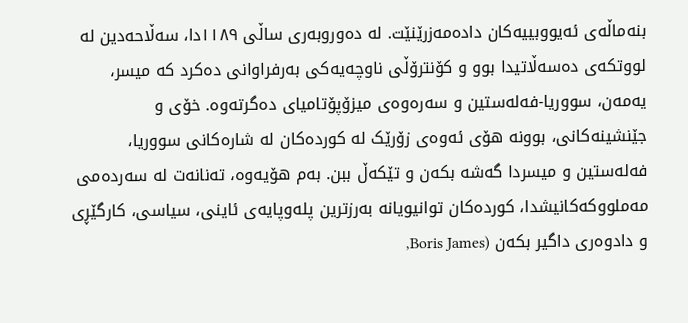بنەماڵەی ئەیووبییەکان دادەمەزرێنێت. لە دەوروبەری ساڵی ١١٨٩دا، سەڵاحەدین لە لووتکەی دەسەڵاتیدا بوو و کۆنترۆڵی ناوچەیەکی بەرفراوانی دەکرد کە میسر، یەمەن، سووریا-فەلەستین و سەرەوەی میزۆپۆتامیای دەگرتەوە. خۆی و جێنشینەکانی، بوونە هۆی ئەوەی زۆرێک لە کوردەکان لە شارەکانی سووریا، فەلەستین و میسردا گەشە بکەن و تێکەڵ ببن. بەم هۆیەوە، تەنانەت لە سەردەمی مەملووکەکانیشدا، کوردەکان توانیویانە بەرزترین پلەوپایەی ئاینی، سیاسی، كارگێڕی و دادوەری داگیر بکەن (Boris James,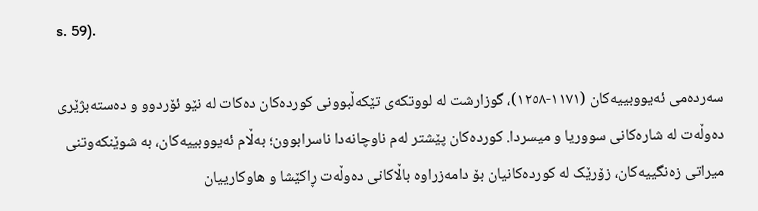s. 59).

سەردەمی ئەیووبییەکان (١١٧١-١٢٥٨)، گوزارشت لە لووتکەی تێکەڵبوونی کوردەکان دەکات لە نێو ئۆردوو و ده‌سته‌بژێری دەوڵەت لە شارەکانی سووریا و میسردا. کوردەکان پێشتر لەم ناوچانەدا ناسرابوون؛ بەڵام ئەیووبییەکان، بە شوێنکەوتنی میراتی زه‌نگییه‌كان، زۆرێک لە کوردەکانیان بۆ دامەزراوە باڵاکانی دەوڵەت ڕاکێشا و هاوکارییان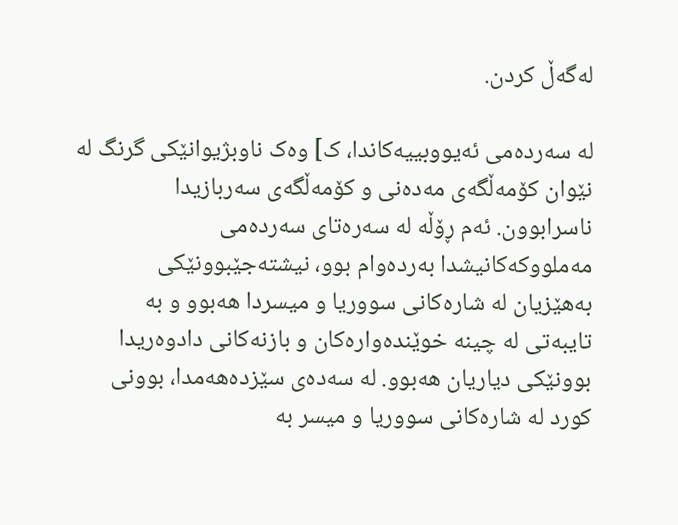لەگەڵ کردن.

لە سەردەمی ئەیووبییەکاندا، ک] وەک ناوبژیوانێکی گرنگ لە نێوان کۆمەڵگەی مەدەنی و کۆمەڵگەی سەربازیدا ناسرابوون. ئەم ڕۆڵە لە سەرەتای سەردەمی مەملووکەکانیشدا بەردەوام بوو، نیشتەجێبوونێکی بەهێزیان لە شارەکانی سووریا و میسردا هەبوو و بە تایبەتی لە چینە خوێندەوارەکان و بازنەکانی دادوەریدا بوونێکی دیاریان هەبوو. لە سەدەی سێزدەهەمدا، بوونی کورد لە شارەکانی سووریا و میسر بە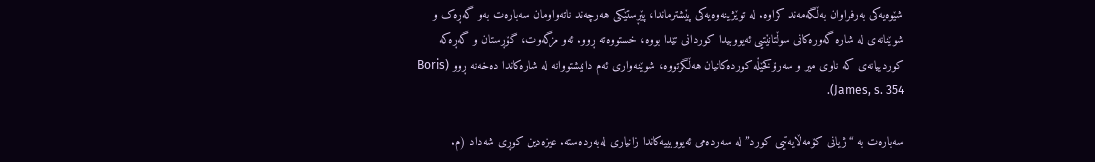شێوەیەکی بەرفراوان بەڵگەمه‌ند کراوە. لە توێژینەوەیەکی پێشترماندا، پێڕستێكی هه‌رچه‌ند ناتەواومان سەبارەت بەو گەڕەک و شوێنانەی لە شارە گەورەکانی سوڵتانێتیی ئەیووبیدا کوردانی تێدا بووە، خستووه‌ته‌ ڕوو. ئەو مزگەوت، گۆڕستان و گەڕەکە کوردییانەی کە ناوی میر و سەرۆکخێڵە کوردەکانیان هەڵگرتووە، شوێنەواری ئەم دانیشتووانە لە شارەکاندا دەخەنە ڕوو (Boris James, s. 354).

سەبارەت بە “ژیانی کۆمەڵایەتیی کورد” لە سەردەمی ئەیووبییەکاندا زانیاری لەبەردەستە. عیزه‌دین كوڕی شه‌داد (م.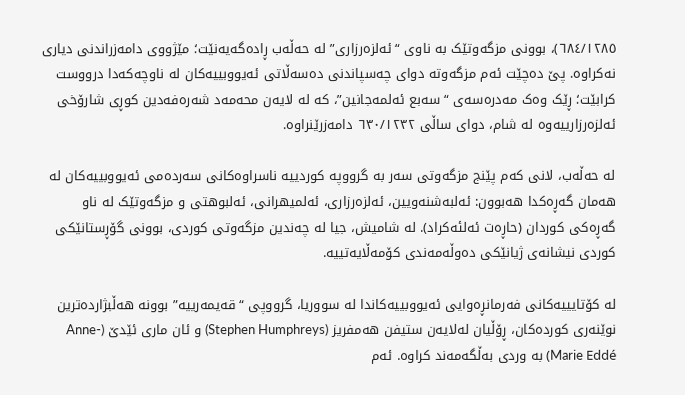٦٨٤/١٢٨٥)، بوونی مزگەوتێک بە ناوی “ئه‌لزه‌رزاری” لە حه‌ڵه‌ب ڕادەگەیەنێت؛ مێژووی دامەزراندنی دیاری نەکراوە. پێ دەچێت ئەم مزگەوتە دوای چەسپاندنی دەسەڵاتی ئەیووبییەکان لە ناوچەکەدا درووست کرابێت؛ ڕێک وەک مەدرەسەی “سه‌بع ئه‌لمه‌جانین”، کە لە لایەن محه‌مه‌د شه‌ره‌فه‌دین كوڕی شارۆخی ئه‌لزه‌رزارییه‌وه‌ لە شام، دوای ساڵی ٦٣٠/١٢٣٢ دامەزرێنراوە.

لە حه‌ڵه‌ب، لانی کەم پێنج مزگەوتی سەر بە گرووپە کوردییە ناسراوەکانی سەردەمی ئەیووبییەکان لە هەمان گەڕەکدا هەبوون: ئه‌لبه‌شنه‌ویین، ئه‌لزه‌رزاری، ئه‌لمیهرانی، ئه‌لبوهتی و مزگەوتێک لە ناو گەڕەکی کوردان (حاڕه‌ت ئه‌لئه‌كراد). لە شامیش، جیا لە چەندین مزگەوتی کوردی، بوونی گۆڕستانێکی کوردی نیشانەی ژیانێکی دەوڵەمەندی کۆمەڵایەتییە.

لە کۆتایییەکانی فه‌رمانڕه‌وایی ئەیووبییەکاندا لە سووریا، گرووپی “قه‌یمه‌رییه‌” بوونە هەڵبژاردەترین نوێنەری کوردەکان، ڕۆڵیان لەلایەن ستیفن هه‌مفریز (Stephen Humphreys) و ئان ماری ئێدێ (Anne-Marie Eddé) بە وردی بەڵگەمه‌ند کراوە. ئەم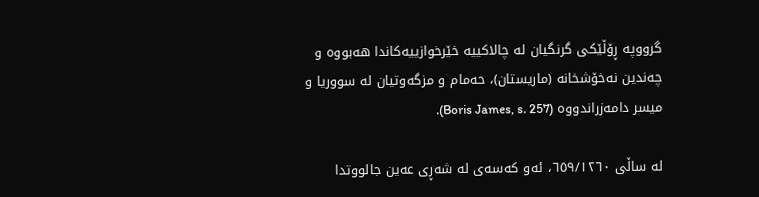گرووپە ڕۆڵێکی گرنگیان لە چالاکییە خێرخوازییەکاندا هەبووە و چەندین نەخۆشخانە (ماریستان)، حەمام و مزگەوتیان لە سووریا و میسر دامەزراندووە (Boris James, s. 257).

لە ساڵی ٦٥٩/١٢٦٠، ئەو کەسەی لە شەڕی عه‌ین جالووتدا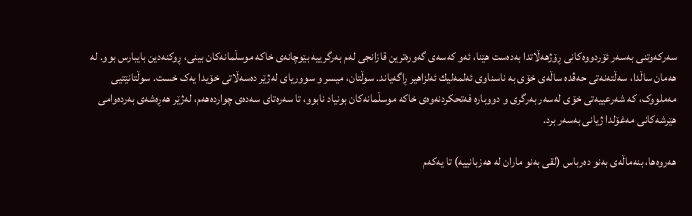سەرکەوتنی بەسەر ئۆردووەکانی ڕۆژهەڵاتدا بەدەست هێنا، ئەو کەسەی گەورەترین قازانجی لەم بەرگرییە بێوچانەی خاکە موسڵمانەکان بینی، ڕوكنه‌دین بایبارس بوو. لە هەمان ساڵدا، سەڵتەنەتی حەڤدە ساڵەی خۆی بە ناسناوی ئه‌لمه‌لیك ئه‌لزاهیر ڕاگەیاند. سوڵتان، میسر و سووریای لەژێر دەسەڵاتی خۆیدا یەک خست. سوڵتانێتیی مەملووک، کە شەرعییەتی خۆی لەسەر بەرگری و دووبارە فەتحکردنەوەی خاکە موسڵمانەکان بونیاد نابوو، تا سەرەتای سەدەی چواردەهەم، لەژێر هەڕەشەی بەردەوامی هێرشەکانی مەغۆلدا ژیانی بەسەر برد.

هەروەها، بنەماڵەی به‌نو ده‌رباس (لقی به‌نو ماران له‌ هه‌زبانییه‌) تا یەکەم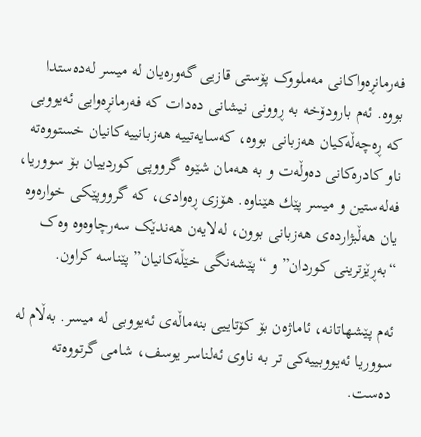فەرمانڕەواکانی مەملووک پۆستی قازیی گەورەیان لە میسر لەدەستدا بووە. ئەم بارودۆخە بە ڕوونی نیشانی دەدات کە فه‌رمانڕه‌وایی ئەیووبی کە ڕەچەڵەکیان هه‌زبانی بووە، کەسایەتییە هه‌زبانییه‌كانیان خستووەتە ناو کادرەکانی دەوڵەت و بە هەمان شێوە گرووپی كوردییان بۆ سووریا، فەلەستین و میسر پێك هێناوه‌. هۆزی ڕه‌وادی، كه‌ گرووپێکی خوارەوە یان هەڵبژاردەی هه‌زبانی بوون، لەلایەن هەندێک سەرچاوەوە وەک “بەڕێزترینی کوردان” و “پێشەنگی خێڵەکانیان” پێناسە کراون.

ئەم پێشهاتانە، ئاماژەن بۆ کۆتاییی بنەماڵەی ئەیووبی لە میسر. بەڵام لە سووریا ئەیووبییەکی تر بە ناوی ئه‌لناسر یوسف، شامی گرتووەتە دەست.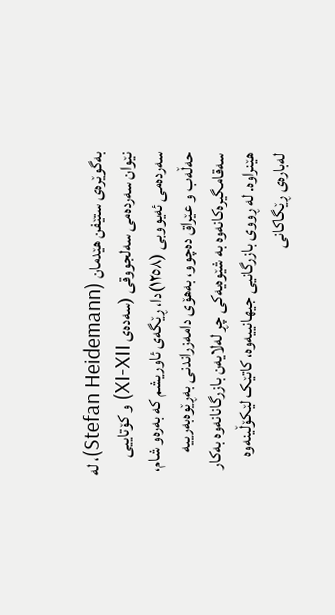بەگوێرەی ستێفن هێدمان (Stefan Heidemann)، لە نێوان سەردەمی سەلجووقی (سەدەی XI-XII) و کۆتاییی سەردەمی ئەیووبی (١٢٥٨)دا، ڕێگەی ئاوریشم کە بەرەو شام، حه‌ڵه‌ب و عێراق دەچوو، بەهۆی دامەزراندنی به‌ڕێوه‌به‌رییه‌ سەقامگیرەکانەوە بە شێوەیەکی چڕ لەلایەن بازرگانانەوە بەکار هێنراوە. لە ڕووی بازرگانیی جیهانییەوە، کاتێک لێكۆڵینه‌وه‌ له‌باره‌ی ڕێگاکانی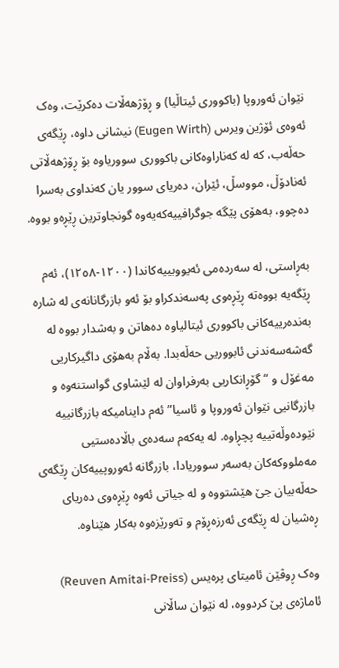نێوان ئەوروپا (باکووری ئیتاڵیا) و ڕۆژهەڵات دەکرێت، وەک ئەوەی ئۆژین ویرس (Eugen Wirth) نیشانی داوە، ڕێگەی حه‌ڵه‌ب، کە لە کەناراوەکانی باکووری سووریاوە بۆ ڕۆژهەڵاتی ئەنادۆڵ، مووسڵ، ئێران، دەریای سوور یان کەنداوی بەسرا دەچوو، بەهۆی پێگە جوگرافییەکەیەوە گونجاوترین ڕێڕەو بووە.

بەڕاستی، لە سەردەمی ئەیووبییەکاندا (١٢٠٠-١٢٥٨)، ئەم ڕێگەیە بووەتە ڕێڕەوی پەسەندکراو بۆ ئەو بازرگانانەی لە شارە بەندەرییەکانی باکووری ئیتالیاوە دەهاتن و بەشدار بووە لە گەشەسەندنی ئابووریی حه‌ڵه‌بدا. به‌ڵام بەهۆی داگیرکاریی مەغۆل و “گۆڕانکاریی بەرفراوان لە لێشاوی گواستنەوە و بازرگانیی نێوان ئەوروپا و ئاسیا” ئەم داینامیکە بازرگانییە نێودەوڵەتییە پچڕاوە. لە یەکەم سەدەی باڵادەستیی مەملووکەکان بەسەر سووریادا، بازرگانە ئەوروپییەکان ڕێگەی حه‌ڵه‌بیان جێ هێشتووە و لە جیاتی ئەوە ڕێڕەوی دەریای ڕەشیان لە ڕێگەی ئەرزەڕۆم و تەورێزەوە بەکار هێناوە.

وەک ڕوڤێن ئامیتای پره‌یس (Reuven Amitai-Preiss) ئاماژەی پێ کردووە، لە نێوان ساڵانی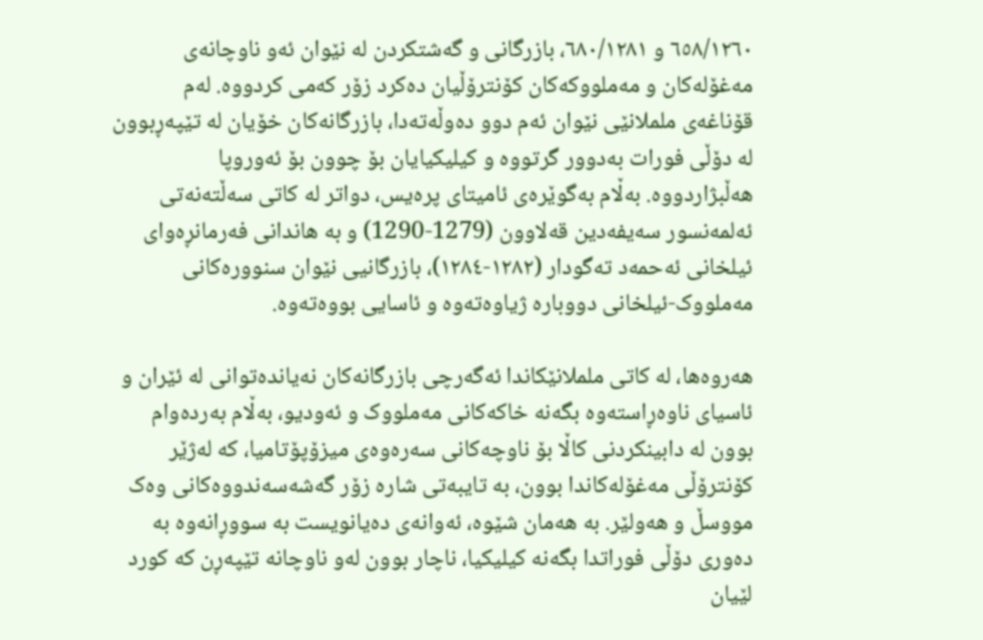٦٥٨/١٢٦٠ و ٦٨٠/١٢٨١، بازرگانی و گەشتکردن لە نێوان ئەو ناوچانەی مەغۆلەکان و مەملووکەکان کۆنترۆڵیان دەکرد زۆر کەمی کردووە. لەم قۆناغەی ململانێی نێوان ئەم دوو دەوڵەتەدا، بازرگانەکان خۆیان لە تێپەڕبوون لە دۆڵی فورات بەدوور گرتووە و کیلیکیایان بۆ چوون بۆ ئەوروپا هەڵبژاردووە. بەڵام بەگوێرەی ئامیتای پره‌یس، دواتر لە کاتی سەڵتەنەتی ئه‌لمه‌نسور سه‌یفه‌دین قه‌لاوون (1279-1290) و بە هاندانی فەرمانڕەوای ئیلخانی ئه‌حمه‌د ته‌گودار (١٢٨٢-١٢٨٤)، بازرگانیی نێوان سنوورەکانی مەملووک-ئیلخانی دووبارە ژیاوەتەوە و ئاسایی بووەتەوە.

هەروەها، لە کاتی ململانێکاندا ئەگەرچی بازرگانەکان نەیاندەتوانی لە ئێران و ئاسیای ناوەڕاستەوە بگەنە خاکەکانی مەملووک و ئەودیو، بەڵام بەردەوام بوون لە دابینکردنی کاڵا بۆ ناوچەکانی سەرەوەی میزۆپۆتامیا، کە لەژێر کۆنترۆڵی مەغۆلەکاندا بوون، بە تایبەتی شارە زۆر گەشەسەندووەکانی وەک مووسڵ و هەولێر. بە هەمان شێوە، ئەوانەی دەیانویست بە سووڕانەوە بە دەوری دۆڵی فوراتدا بگەنە کیلیکیا، ناچار بوون لەو ناوچانە تێپەڕن کە کورد لێیان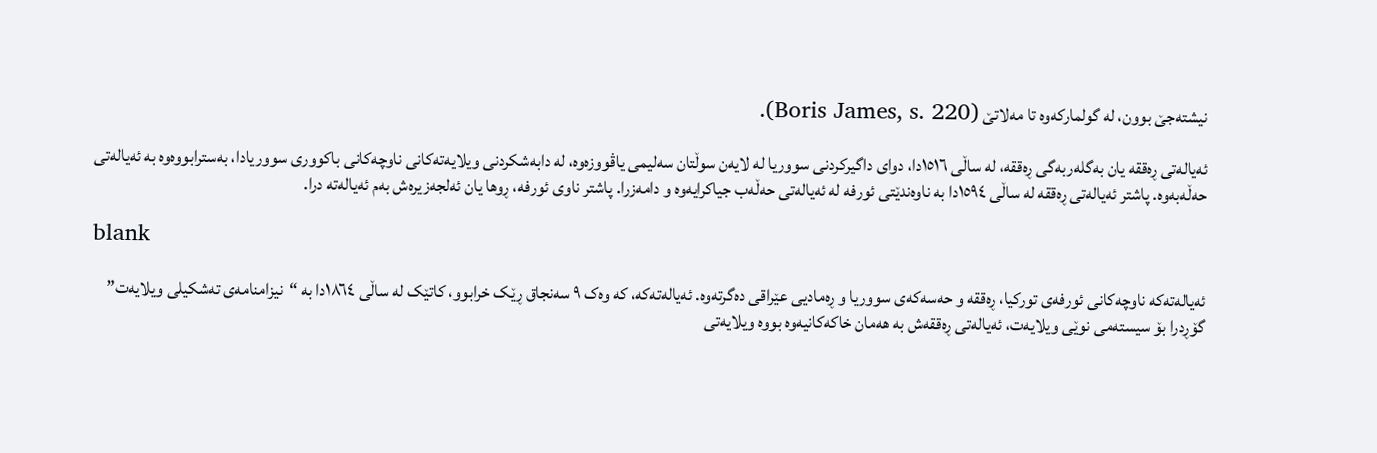نیشتەجێ بوون، لە گولماركه‌وه‌ تا مەلاتێ (Boris James, s. 220).

ئەیالەتی ڕەققە یان بەگلەربەگی ڕەققە، لە ساڵی ١٥١٦دا، دوای داگیركردنی سووریا لە لایەن سوڵتان سەلیمی یاڤووزه‌وه‌، لە دابەشکردنی ویلایەتەکانی ناوچەکانی باکووری سووریادا، بەسترابووه‌وە بە ئەیالەتی حه‌ڵه‌بەوە. پاشتر ئەیالەتی ڕەققە لە ساڵی ١٥٩٤دا بە ناوەندێتی ئورفە لە ئەیالەتی حه‌ڵه‌ب جیاکرایەوە و دامه‌زرا. پاشتر ناوی ئورفە، ڕوها یان ئەلجەزیرەش به‌م ئه‌یاله‌ته‌ درا.

blank

ئەیالەتەکە ناوچەکانی ئورفەی تورکیا، ڕەققە و حەسەکەی سووریا و ڕەمادیی عێراقی دەگرتەوە. ئەیالەتەکە، کە وەک ٩ سه‌نجاق ڕێک خرابوو، کاتێک لە ساڵی ١٨٦٤دا بە “نیزامنامه‌ی ته‌شكیلی ویلایه‌ت” گۆڕدرا بۆ سیستەمی نوێی ویلایەت، ئەیالەتی ڕەققەش بە هەمان خاکەکانیەوە بووه‌ ویلایەتی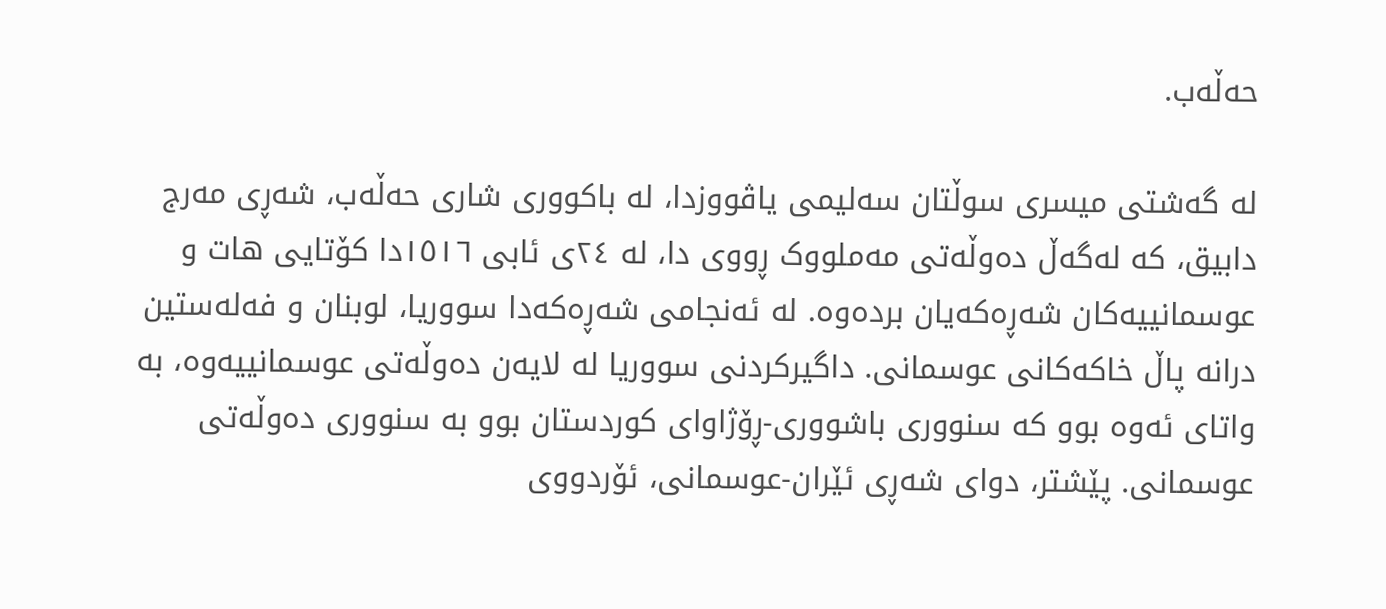حه‌ڵه‌ب.

لە گەشتی میسری سوڵتان سەلیمی یاڤووزدا، لە باکووری شاری حه‌ڵه‌ب، شەڕی مەرج دابیق، کە لەگەڵ دەوڵەتی مەملووک ڕووی دا، لە ٢٤ی ئابی ١٥١٦دا کۆتایی هات و عوسمانییەکان شەڕەکەیان بردەوە. لە ئەنجامی شەڕەکەدا سووریا، لوبنان و فەلەستین درانه‌ پاڵ خاکەکانی عوسمانی. داگیرکردنی سووریا لە لایەن دەوڵەتی عوسمانییەوە، بە واتای ئەوە بوو کە سنووری باشووری-ڕۆژاوای کوردستان بوو بە سنووری دەوڵەتی عوسمانی. پێشتر، دوای شەڕی ئێران-عوسمانی، ئۆردووی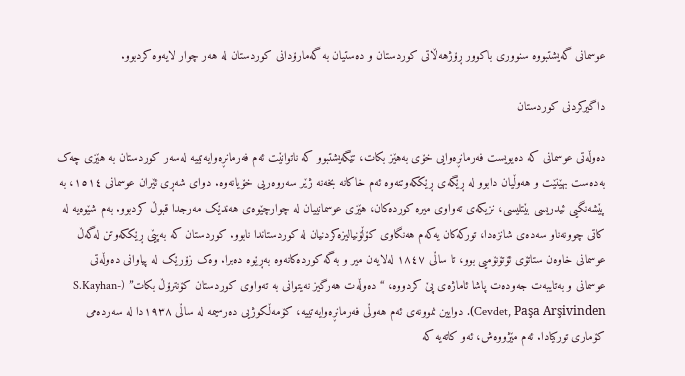عوسمانی گەیشتبووە سنووری باکوور ڕۆژهەڵاتی کوردستان و دەستیان بە گەمارۆدانی کوردستان لە هەر چوار لایەوە كردبوو.

داگیرکردنی کوردستان

دەوڵەتی عوسمانی کە دەیویست فه‌رمانڕه‌وایی خۆی بەهێز بکات، تێگەیشتبوو کە ناتوانێت ئەم فه‌رمانڕه‌وایه‌تییه‌ لەسەر کوردستان بە هێزی چەک بەدەست بهێنێت و هەوڵیان دابوو لە ڕێگەی ڕێککەوتنەوە ئەم خاکانە بخەنە ژێر سەروەریی خۆیانه‌وه‌. دوای شەڕی ئێران عوسمانی ١٥١٤، بە پێشەنگیی ئیدریسی بێتلیسی، نزیکەی تەواوی میرە کوردەکان، هێزی عوسمانییان لە چوارچێوەی هەندێک مەرجدا قبوڵ کردبوو. بەم شێوەیە لە کاتی چوونەناو سەدەی شانزه‌دا، تورکەکان یەکەم هەنگاوی کۆڵۆنیالیزەکردنیان لە کوردستاندا نابوو. کوردستان کە بەپێی ڕێککەوتن لەگەڵ عوسمانی خاوەن ستاتۆی ئۆتۆنۆمیی بوو، تا ساڵی ١٨٤٧ لەلایەن میر و بەگە کوردەکانەوە بەڕێوە دەبرا. وەک زۆرێک لە پیاوانی دەوڵەتی عوسمانی و بەتایبەت جەودەت پاشا ئاماژەی پێ کردووە، “دەوڵەت هەرگیز نەیتوانی بە تەواوی كوردستان كۆنترۆڵ بکات” (S.Kayhan-Cevdet, Paşa Arşivinden). دوایین نموونەی ئەم هەوڵی فه‌رمانڕه‌وایه‌تییه‌، کۆمەڵکوژیی دەرسیمە لە ساڵی ١٩٣٨دا لە سەردەمی کۆماری تورکیادا. ئەم مێژووەش، ئەو كاته‌یه‌ کە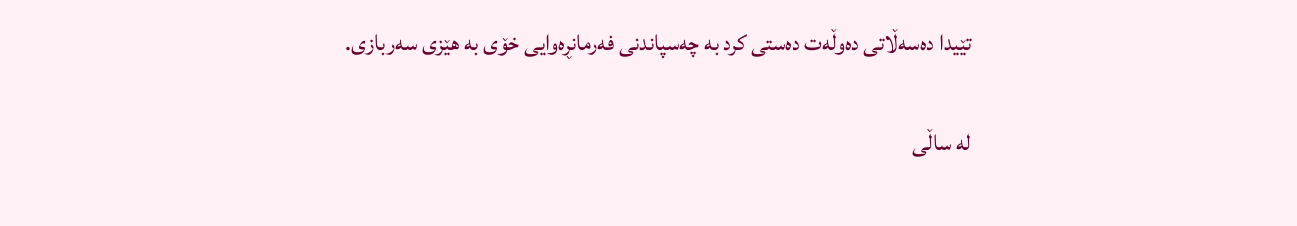تێیدا دەسەڵاتی دەوڵەت دەستی کرد بە چەسپاندنی فه‌رمانڕه‌وایی خۆی بە هێزی سەربازی.

لە ساڵی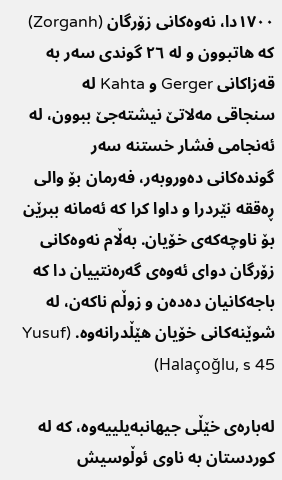١٧٠٠دا، نەوەکانی زۆرگان (Zorganh) کە هاتبوون و لە ٢٦ گوندی سەر بە قەزاکانی Gerger و Kahta لە سنجاقی مەلاتێ نیشتەجێ ببوون، لە ئەنجامی فشار خستنە سەر گوندەکانی دەوروبەر، فەرمان بۆ والی ڕەققە نێردرا و داوا کرا کە ئەمانە ببرێن بۆ ناوچەکەی خۆیان. بەڵام نەوەکانی زۆرگان دوای ئەوەی گەرەنتییان دا کە باجەکانیان دەدەن و زوڵم ناکەن، لە شوێنەکانی خۆیان هێڵدرانەوە. (Yusuf Halaçoğlu, s 45)

له‌باره‌ی خێڵی جیهانبه‌یلییه‌وه‌، کە لە کوردستان بە ناوی ئوڵوسیش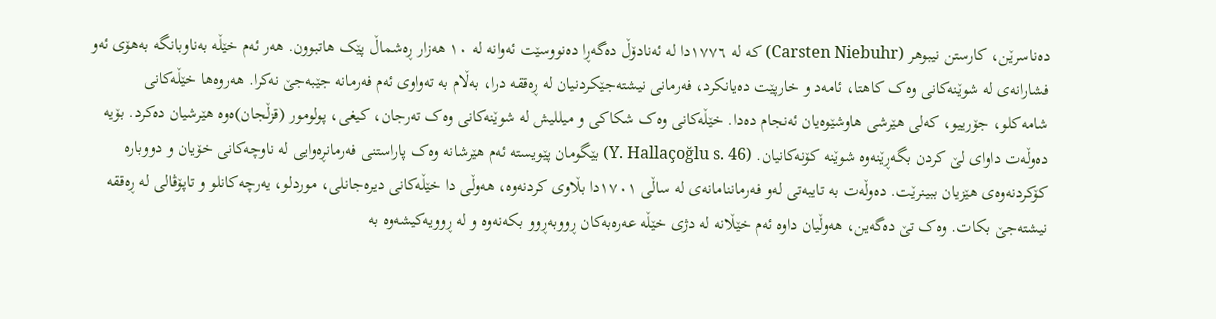دەناسرێن، کارستن نیبوهر (Carsten Niebuhr) کە لە ١٧٧٦دا لە ئەنادۆڵ دەگەڕا دەنووسێت ئه‌وانه‌ لە ١٠ هەزار ڕه‌شماڵ پێک هاتبوون. هەر ئەم خێڵە بەناوبانگە بەهۆی ئەو فشارانەی لە شوێنەکانی وەک كاهتا، ئامه‌د و خارپێت دەیانکرد، فەرمانی نیشتەجێکردنیان لە ڕەققە درا، بەڵام بە تەواوی ئەم فەرمانە جێبەجێ نەکرا. هەروەها خێڵەکانی شامه‌كلو، جۆرییو، كه‌لی هێرشی هاوشێوەیان ئەنجام دەدا. خێڵەکانی وەک شكاكی و میللیش لە شوێنەکانی وەک ته‌رجان، كیغی، پولومور (قزڵجان)ه‌وه‌ هێرشیان دەکرد. بۆیه‌ دەوڵەت داوای لێ کردن بگەڕێنەوە شوێنە کۆنەکانیان. (Y. Hallaçoğlu s. 46) بێگومان پێویستە ئەم هێرشانە وەک پاراستنی فه‌رمانڕه‌وایی لە ناوچەکانی خۆیان و دووبارە کۆکردنەوەی هێزیان ببینرێت. دەوڵەت بە تایبەتی لەو فەرماننامانەی لە ساڵی ١٧٠١دا بڵاوی کردنەوە، هەوڵی دا خێڵەکانی دیره‌جانلی، موردلو، یه‌رچه‌كانلو و تاپۆڤالی لە ڕەققە نیشتەجێ بکات. وەک تێ دەگەین، هەوڵیان داوە ئەم خێڵانە لە دژی خێڵە عەرەبەکان ڕووبەڕوو بکەنەوە و لە ڕوویەکیشەوە بە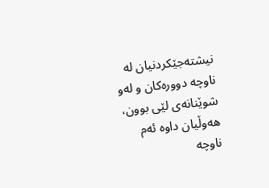نیشتەجێکردنیان لە ناوچە دوورەکان و لەو شوێنانەی لێی بوون، هەوڵیان داوە ئەم ناوچە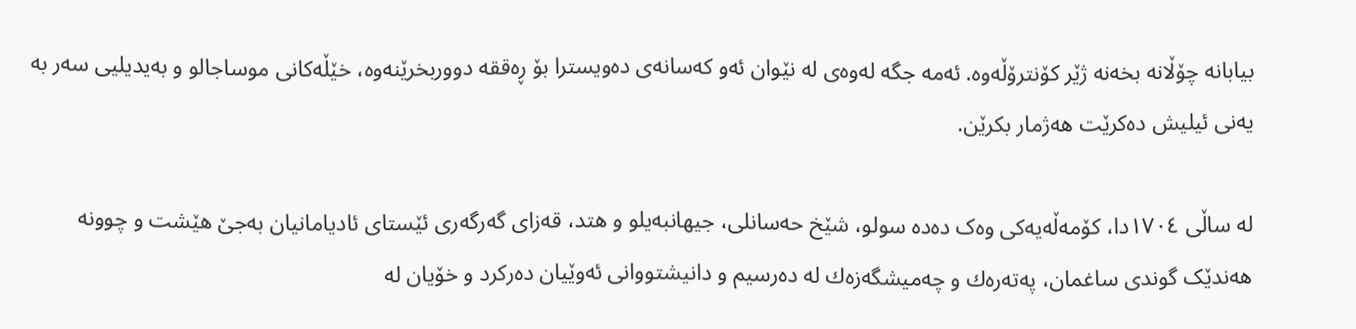بیابانە چۆڵانە بخەنە ژێر کۆنترۆڵەوە. ئه‌مه‌ جگه‌ له‌وه‌ی لە نێوان ئەو کەسانەی دەویسترا بۆ ڕەققە دووربخرێنەوە، خێڵەکانی موساجالو و به‌یدیلیی سەر بە یه‌نی ئیلیش دەکرێت هه‌ژمار بكرێن.

لە ساڵی ١٧٠٤دا، كۆمه‌ڵه‌یه‌كی وەک ده‌ده‌ سولو، شێخ حه‌سانلی، جیهانبه‌یلو و هتد، قەزای گەرگەری ئێستای ئادیامانیان بەجێ هێشت و چوونە هەندێک گوندی ساغمان، په‌ته‌ره‌ك و چه‌میشگه‌زه‌ك لە دەرسیم و دانیشتووانی ئەوێیان دەرکرد و خۆیان لە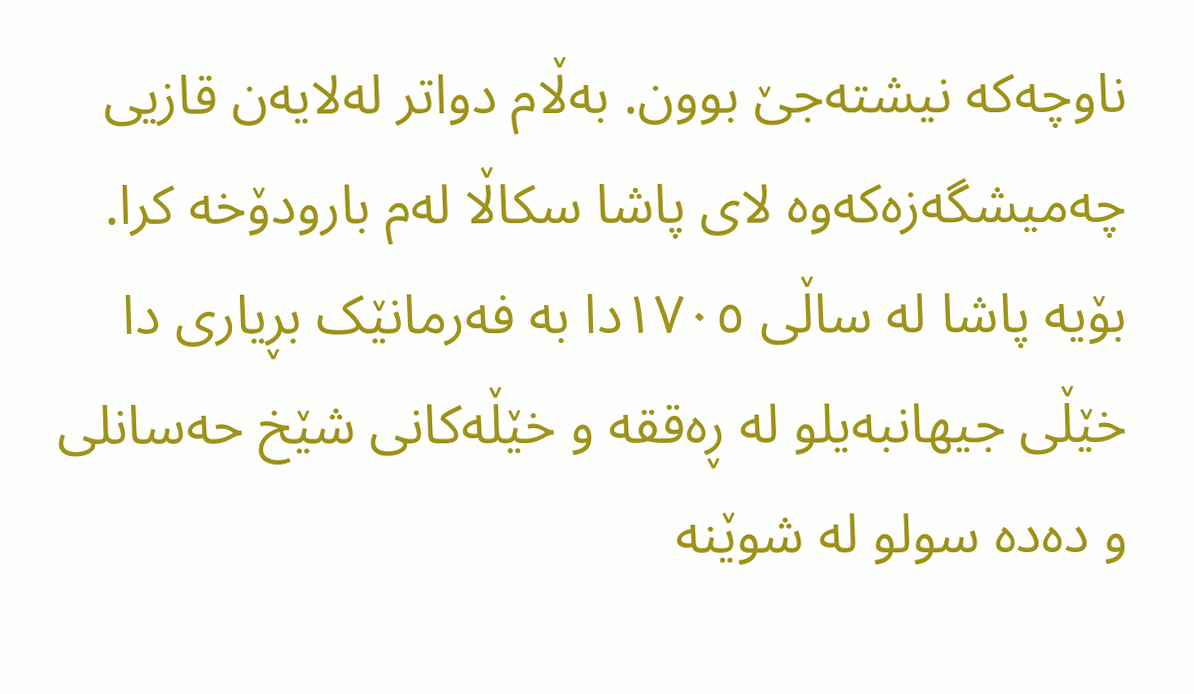ناوچەکە نیشتەجێ بوون. به‌ڵام دواتر لەلایەن قازیی چه‌میشگه‌زه‌كه‌وه‌ لای پاشا سکاڵا له‌م بارودۆخه‌ کرا. بۆیه‌ پاشا لە ساڵی ١٧٠٥دا بە فەرمانێک بڕیاری دا خێڵی جیهانبه‌یلو لە ڕەققە و خێڵەکانی شێخ حه‌سانلی و ده‌ده‌ سولو لە شوێنە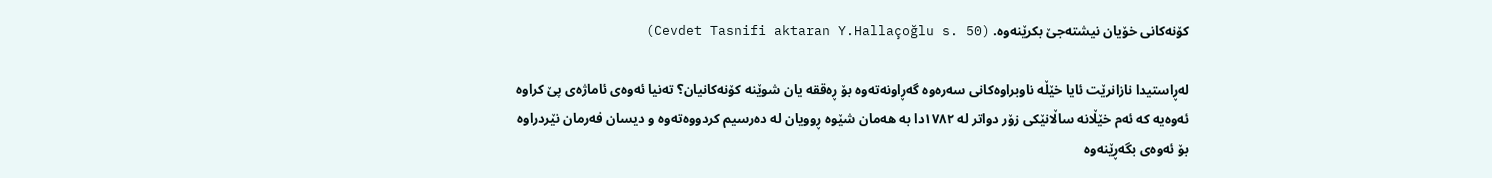کۆنەکانی خۆیان نیشته‌جێ بكرێنه‌وه‌. (Cevdet Tasnifi aktaran Y.Hallaçoğlu s. 50)

له‌ڕاستیدا نازانرێت ئایا خێڵە ناوبراوەکانی سەرەوە گەڕاونەتەوە بۆ ڕەققە یان شوێنە کۆنەکانیان؟ تەنیا ئەوەی ئاماژەی پێ کراوە ئه‌وه‌یه‌ کە ئەم خێڵانە ساڵانێکی زۆر دواتر لە ١٧٨٢دا بە هەمان شێوە ڕوویان لە دەرسیم کردووەتەوە و دیسان فەرمان نێردراوە بۆ ئەوەی بگەڕێنەوە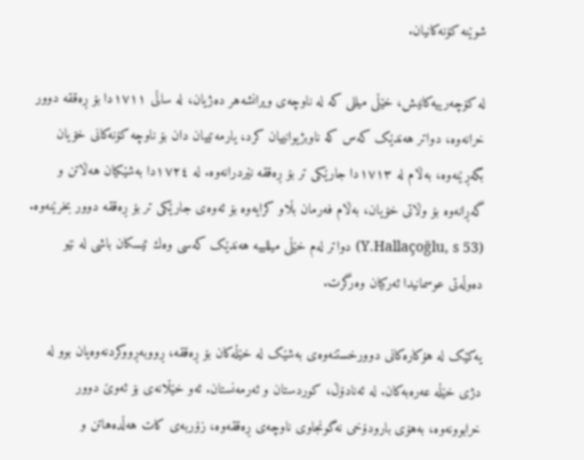شوێنە کۆنەکانیان.

لە کۆچەرییەکانیش، خێڵی میللی کە لە ناوچەی ویرانشه‌هر دەژیان، لە ساڵی ١٧١١دا بۆ ڕەققە دوور خرانەوە، دواتر هەندێک کەس کە ناوبژیوانییان كرد، یارمەتییان دان بۆ ناوچە کۆنەکانی خۆیان بگه‌ڕێنه‌وه‌، بەڵام لە ١٧١٣دا جارێکی تر بۆ ڕەققە نێردرانەوە. لە ١٧٢٤دا بەشێکیان هەڵاتن و گەڕانەوە بۆ وڵاتی خۆیان، بەڵام فەرمان بڵاو کرایەوە بۆ ئەوەی جارێكی تر بۆ ڕەققە دوور بخرێنەوە. (Y.Hallaçoğlu, s 53) دواتر لەم خێڵی میللییە هەندێک کەسی وەك ئیسكان باشی لە نێو دەوڵەتی عوسمانیدا ئەرکیان وەرگرت.

یەکێک لە هۆکارەکانی دوورخستنەوەی بەشێک لە خێڵەکان بۆ ڕەققە، ڕووبەڕووکردنەوەیان بوو لە دژی خێڵە عەرەبەکان. لە ئەنادۆڵ، کوردستان و ئەرمەنستان. ئەو خێڵانەی بۆ ئەوێ دوور خرابوونەوە، بەهۆی بارودۆخی نەگونجاوی ناوچەی ڕەققەوه‌، زۆربەی کات هه‌ڵده‌هاتن و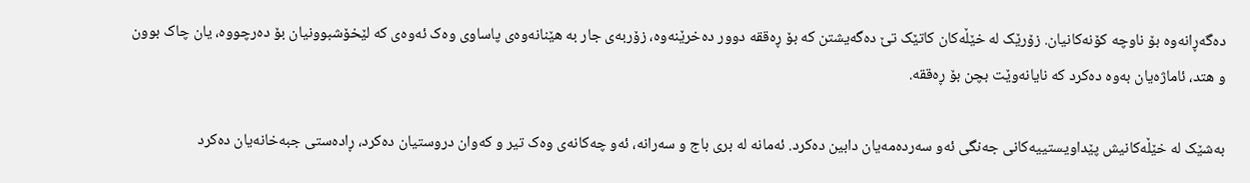دەگەڕانەوە بۆ ناوچە کۆنەکانیان. زۆرێک لە خێڵەکان کاتێک تێ دەگەیشتن کە بۆ ڕەققە دوور دەخرێنەوە، زۆربەی جار بە هێنانەوەی پاساوی وەک ئەوەی کە لێخۆشبوونیان بۆ دەرچووە، یان چاک بوون و هتد، ئاماژەیان بەوە دەکرد کە نایانەوێت بچن بۆ ڕەققە.

بەشێک لە خێڵەکانیش پێداویستییەکانی جەنگی ئەو سەردەمەیان دابین دەکرد. ئەمانە لە بری باج و سه‌رانه‌، ئەو چەکانەی وەک تیر و کەوان دروستیان دەکرد، ڕادەستی جبەخانەیان دەکرد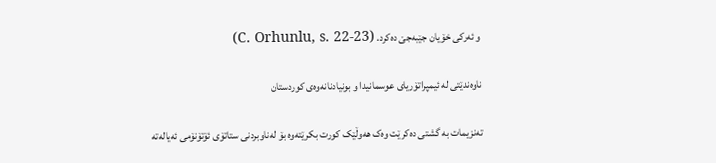و ئەرکی خۆیان جێبەجێ دەکرد. (C. Orhunlu, s. 22-23)

ناوه‌ندێتی لە ئیمپراتۆریای عوسمانیدا و بونیادنانەوەی کوردستان

تەنزیمات بە گشتی دەکرێت وەک هەوڵێک کورت بکرێتەوە بۆ لەناوبردنی ستاتۆی ئۆتۆنۆمی ئەیالەتە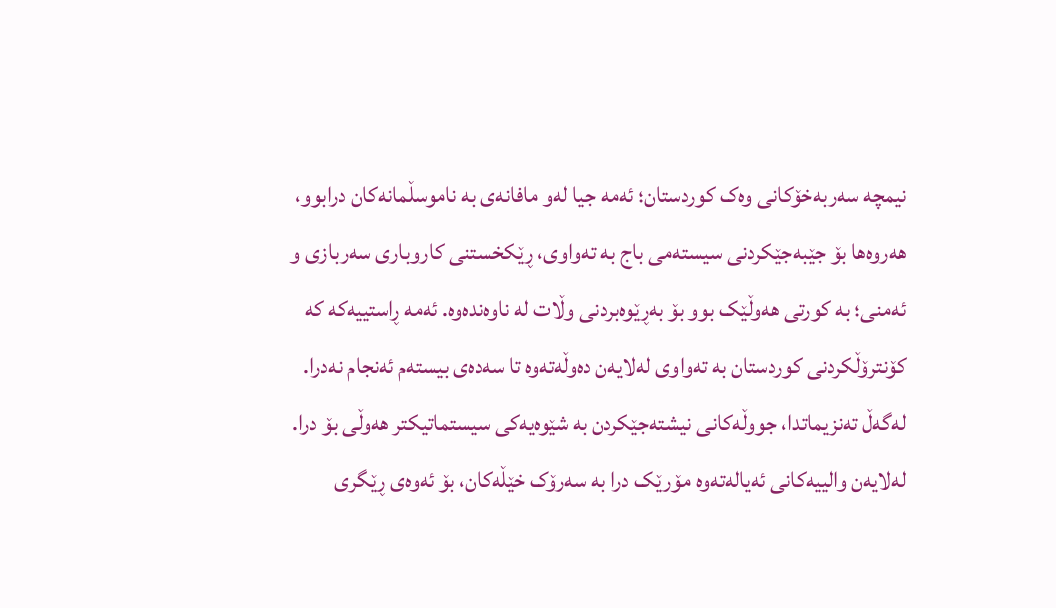نیمچە سەربەخۆکانی وەک کوردستان؛ ئه‌مه‌ جیا لەو مافانەی بە ناموسڵمانەکان درابوو، هەروەها بۆ جێبەجێکردنی سیستەمی باج بە تەواوی، ڕێکخستنی کاروباری سەربازی و ئەمنی؛ بە کورتی هەوڵێک بوو بۆ بەڕێوەبردنی وڵات لە ناوەندەوە. ئەمە ڕاستییەکە کە کۆنترۆڵکردنی کوردستان بە تەواوی لەلایەن دەوڵەتەوە تا سەدەی بیستەم ئەنجام نەدرا. لەگەڵ تەنزیماتدا، جووڵەکانی نیشته‌جێكردن بە شێوەیەکی سیستماتیکتر هەوڵی بۆ درا. لەلایەن والییەکانی ئەیالەتەوە مۆرێک درا بە سەرۆک خێڵەکان، بۆ ئەوەی ڕێگری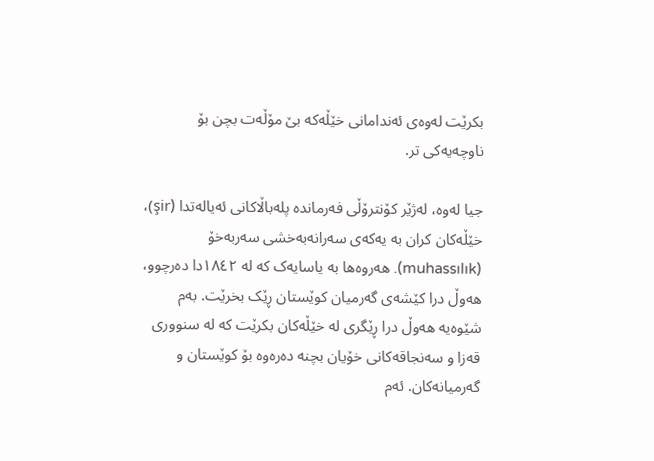بکرێت لەوەی ئەندامانی خێڵەکە بێ مۆڵەت بچن بۆ ناوچەیەکی تر.

جیا لەوە، لەژێر کۆنترۆڵی فه‌رمانده‌ پله‌باڵاكانی ئەیالەتدا (şir)، خێڵەکان کران بە یه‌كه‌ی سه‌رانه‌به‌خشی سەربەخۆ (muhassılık). هەروەها بە یاسایەک کە لە ١٨٤٢دا دەرچوو، هەوڵ درا کێشەی گەرمیان كوێستان ڕێک بخرێت. بەم شێوەیە هەوڵ درا ڕێگری لە خێڵەکان بکرێت کە لە سنووری قەزا و سه‌نجاقەکانی خۆیان بچنە دەرەوە بۆ کوێستان و گەرمیانەکان. ئەم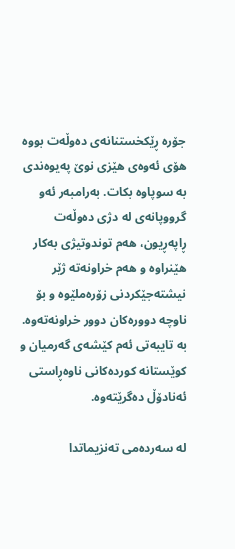جۆرە ڕێکخستنانەی دەوڵەت بووە هۆی ئەوەی هێزی نوێ پەیوەندی بە سوپاوە بکات. بەرامبەر ئەو گرووپانەی لە دژی دەوڵەت ڕاپەڕیون، هەم توندوتیژی بەکار هێنراوە و هەم خراونەتە ژێر نیشته‌جێكردنی زۆرەملێوە و بۆ ناوچە دوورەکان دوور خراونەتەوە. بە تایبەتی ئەم کێشەی گەرمیان و كوێستانە کوردەکانی ناوەڕاستی ئەنادۆڵ دەگرێتەوە.

لە سەردەمی تەنزیماتدا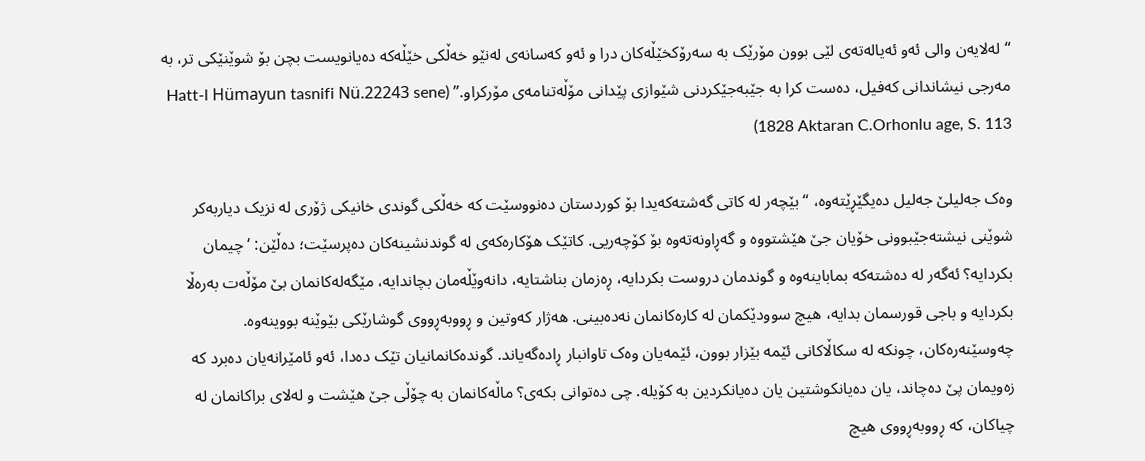“لەلایەن والی ئەو ئەیالەتەی لێی بوون مۆرێک بە سەرۆکخێڵەکان درا و ئەو کەسانەی لەنێو خەڵکی خێڵەکە دەیانویست بچن بۆ شوێنێکی تر، بە مەرجی نیشاندانی کەفیل، دەست کرا بە جێبەجێکردنی شێوازی پێدانی مۆڵەتنامەی مۆرکراو.” (Hatt-l Hümayun tasnifi Nü.22243 sene 1828 Aktaran C.Orhonlu age, S. 113)

وەک جەلیلێ جەلیل دەیگێڕێتەوە، “بێچەر لە کاتی گەشتەکەیدا بۆ کوردستان دەنووسێت کە خەڵکی گوندی خانیكی ژۆری لە نزیک دیاربەکر شوێنی نیشتەجێبوونی خۆیان جێ هێشتووە و گەڕاونەتەوە بۆ کۆچەریی. کاتێک هۆکارەکەی لە گوندنشینەکان دەپرسێت؛ دەڵێن: ‘چیمان بکردایە؟ ئەگەر لە دەشتەکە بماباینەوە و گوندمان دروست بکردایە، ڕەزمان بناشتایه‌، دانەوێڵەمان بچاندایە، مێگەلەکانمان بێ مۆڵەت به‌ره‌ڵا بكردایه‌ و باجی قورسمان بدایە، هیچ سوودێکمان لە کارەکانمان نەدەبینی. هه‌ژار کەوتین و ڕووبەڕووی گوشارێکی بێوێنە بووینەوە. چەوسێنەرەکان، چونکە لە سکاڵاکانی ئێمە بێزار بوون، ئێمەیان وەک تاوانبار ڕادەگەیاند. گوندەکانمانیان تێک دەدا، ئه‌و ئامێرانه‌یان ده‌برد کە زەویمان پێ دەچاند، یان دەیانکوشتین یان دەیانکردین بە کۆیلە. چی دەتوانی بکەی؟ ماڵەکانمان بە چۆڵی جێ هێشت و لەلای براکانمان لە چیاکان، کە ڕووبەڕووی هیچ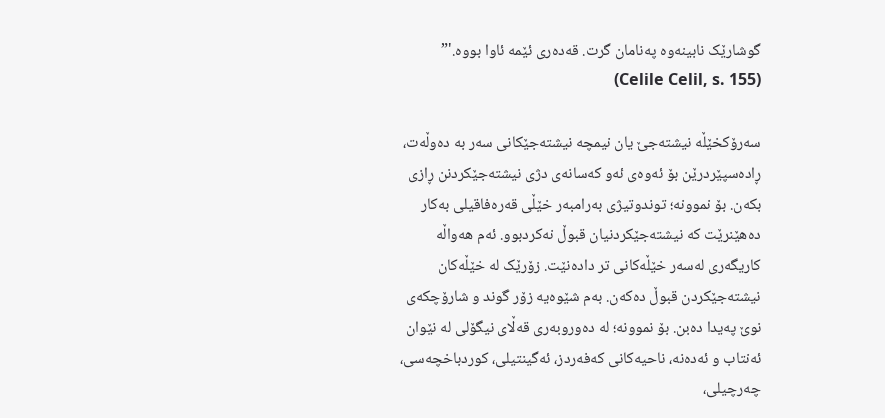گوشارێک نابینەوە پەنامان گرت. قەدەری ئێمە ئاوا بووە.'” (Celile Celil, s. 155)

سەرۆکخێڵە نیشتەجێ یان نیمچە نیشتەجێکانی سەر بە دەوڵەت، ڕادەسپێردرێن بۆ ئەوەی ئەو کەسانەی دژی نیشته‌جێكردنن ڕازی بکەن. بۆ نموونە؛ توندوتیژی بەرامبەر خێڵی قه‌ره‌فاقیلی بەکار دەهێنرێت کە نیشته‌جێكردنیان قبوڵ نەکردبوو. ئەم هەواڵە کاریگەری لەسەر خێڵەکانی تر دادەنێت. زۆرێک لە خێڵەکان نیشته‌جێكردن قبوڵ دەکەن. بەم شێوەیە زۆر گوند و شارۆچکەی نوێ پەیدا دەبن. بۆ نموونە؛ لە دەوروبەری قەڵای نیگۆلی لە نێوان ئەنتاب و ئەدەنە، ناحیەکانی كه‌فه‌ردز، ئه‌گینتیلی، كوردباخچه‌سی، چه‌رچیلی،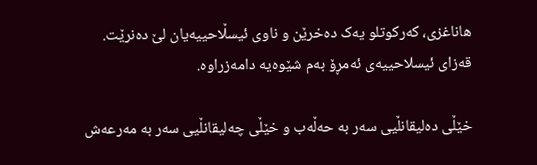هاناغزی، كه‌ركوتلو یەک دەخرێن و ناوی ئیسڵاحییه‌یان لێ دەنرێت. قەزای ئیسلاحییەی ئەمڕۆ بەم شێوەیە دامەزراوە.

خێڵی ده‌لیقانڵیی سەر بە حه‌ڵه‌ب و خێڵی چه‌لیقانڵیی سەر بە مەرعەش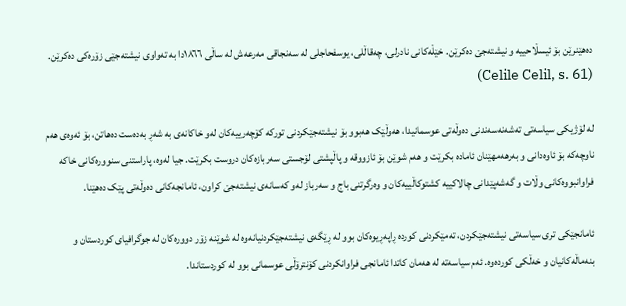دەهێنرێن بۆ ئیسڵاحییە و نیشتەجێ دەکرێن. خێڵەکانی نادرلی، چه‌قاڵلی، یوسفحاجلی لە سه‌نجاقی مەرعەش لە ساڵی ١٨٦٦دا بە تەواوی نیشته‌جێی زۆره‌كی ده‌كرێن. (Celile Celil, s. 61)

لە لۆژیکی سیاسەتی تەشەنەسەندنی دەوڵەتی عوسمانیدا، هەوڵێک هەبوو بۆ نیشتەجێکردنی تورکە کۆچەرییەکان لەو خاکانەی بە شەڕ بەدەست دەهاتن، بۆ ئەوەی هەم ناوچەکە بۆ ئاوەدانی و بەرهەمهێنان ئامادە بکرێت و هەم شوێن بۆ ئازووقە و پاڵپشتی لۆجستی سەربازەکان دروست بکرێت. جیا لەوە، پاراستنی سنوورەکانی خاکە فراوانبووەکانی وڵات و گەشەپێدانی چالاکییە کشتوکاڵییەکان و وەرگرتنی باج و سەرباز لەو کەسانەی نیشتەجێ کراون، ئامانجەکانی دەوڵەتی پێک دەهێنا.

ئامانجێکی تری سیاسەتی نیشته‌جێكردن، ته‌مێكردنی کوردە ڕاپەڕیوەکان بوو لە ڕێگەی نیشتەجێکردنیانه‌وه‌ لە شوێنە زۆر دوورەکان لە جوگرافیای کوردستان و بنەماڵەکانیان و خەڵکی کورده‌وه‌. ئەم سیاسەتە لە هەمان کاتدا ئامانجی فراوانکردنی کۆنترۆڵی عوسمانی بوو لە کوردستاندا.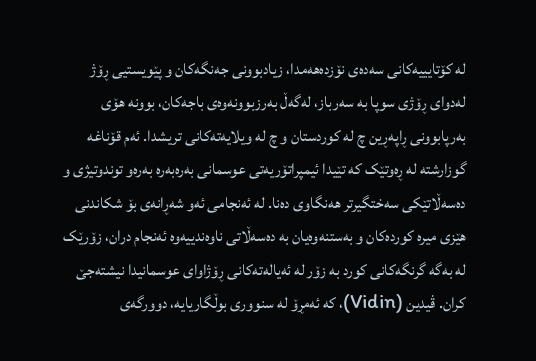لە کۆتایییەکانی سەدەی نۆزدەهەمدا، زیادبوونی جەنگەکان و پێویستیی ڕۆژ لەدوای ڕۆژی سوپا بە سەرباز، لەگەڵ بەرزبوونەوەی باجەکان، بوونە هۆی بەرپابوونی ڕاپەڕین چ لە کوردستان و چ لە ویلایەتەکانی تریشدا. ئەم قۆناغە گوزارشتە لە ڕەوتێک کە تێیدا ئیمپراتۆریەتی عوسمانی بەرەبەرە بەرەو توندوتیژی و دەسەڵاتێکی سەختگیرتر هەنگاوی دەنا. لە ئەنجامی ئەو شەڕانەی بۆ شکاندنی هێزی میرە کوردەکان و بەستنەوەیان بە ده‌سه‌ڵاتی ناوەندییەوە ئەنجام دران، زۆرێک لە بەگە گرنگەکانی کورد بە زۆر له‌ ئەیالەتەکانی ڕۆژاوای عوسمانیدا نیشتەجێ کران. ڤیدین (Vidin)، کە ئەمڕۆ لە سنووری بوڵگاریایە، دوورگەی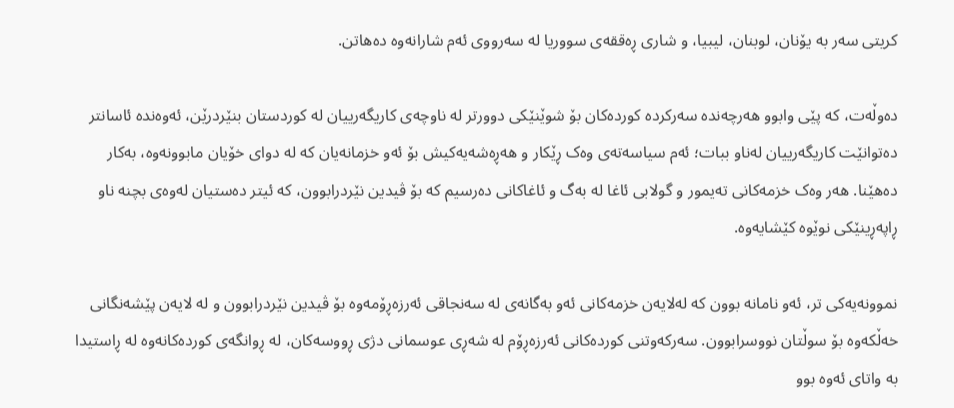کریتی سەر بە یۆنان، لوبنان، لیبیا، و شاری ڕەققەی سووریا لە سەرووی ئەم شارانەوە دەهاتن.

دەوڵەت، کە پێی وابوو هەرچەندە سەرکردە کوردەکان بۆ شوێنێکی دوورتر لە ناوچەی کاریگەرییان لە کوردستان بنێردرێن، ئەوەندە ئاسانتر دەتوانێت کاریگەرییان لەناو ببات؛ ئەم سیاسەتەی وەک ڕێکار و هەڕەشەیەکیش بۆ ئەو خزمانەیان کە لە دوای خۆیان مابوونەوە، بەکار دەهێنا. هەر وەک خزمەکانی ته‌یمور و گولابی ئاغا لە بەگ و ئاغاکانی دەرسیم کە بۆ ڤیدین نێردرابوون، كه‌ ئیتر دەستیان لەوەی بچنە ناو ڕاپەڕینێکی نوێوە كێشایه‌وه‌.

نموونەیەکی تر، ئەو نامانە بوون کە لەلایەن خزمەکانی ئەو بەگانەی لە سه‌نجاقی ئەرزەڕۆمەوە بۆ ڤیدین نێردرابوون و لە لایەن پێشەنگانی خەڵکەوە بۆ سوڵتان نووسرابوون. سەرکەوتنی کوردەکانی ئەرزەڕۆم لە شەڕی عوسمانی دژی ڕووسەکان، لە ڕوانگەی کوردەکانەوە لە ڕاستیدا بە واتای ئەوە بوو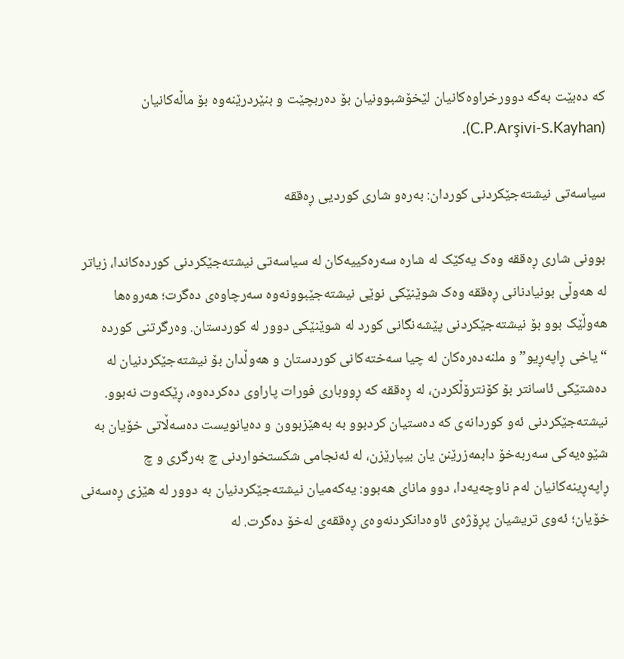کە دەبێت بەگە دوورخراوەکانیان لێخۆشبوونیان بۆ دەربچێت و بنێردرێنەوە بۆ ماڵەکانیان (C.P.Arşivi-S.Kayhan).

سیاسەتی نیشته‌جێكردنی کوردان: بەرەو شاری کوردیی ڕەققە

بوونی شاری ڕەققە وەک یەکێک لە شارە سەرەکییەکان لە سیاسەتی نیشته‌جێكردنی کوردەکاندا، زیاتر لە هەوڵی بونیادنانی ڕەققە وەک شوێنێکی نوێی نیشتەجێبوونەوە سەرچاوەی دەگرت؛ هەروەها هەوڵێک بوو بۆ نیشته‌جێكردنی پێشەنگانی کورد لە شوێنێکی دوور لە کوردستان. وەرگرتنی کوردە “یاخی ڕاپەڕیو” و ملنەدەرەکان لە چیا سەختەکانی کوردستان و هەوڵدان بۆ نیشتەجێکردنیان لە دەشتێکی ئاسانتر بۆ کۆنترۆڵکردن، لە ڕەققە کە ڕووباری فورات پاراوی ده‌كرده‌وه‌، ڕێکەوت نەبوو. نیشتەجێکردنی ئەو کوردانەی کە دەستیان کردبوو بە بەهێزبوون و دەیانویست ده‌سه‌ڵاتی خۆیان بە شێوەیەکی سەربەخۆ دابمەزرێنن یان بیپارێزن، لە ئەنجامی شکستخواردنی چ بەرگری و چ ڕاپەڕینەکانیان لەم ناوچەیەدا، دوو مانای هەبوو: یەکەمیان نیشتەجێکردنیان بە دوور لە هێزی ڕەسەنی خۆیان؛ ئەوی تریشیان پڕۆژەی ئاوەدانکردنەوەی ڕەققەی لەخۆ دەگرت. لە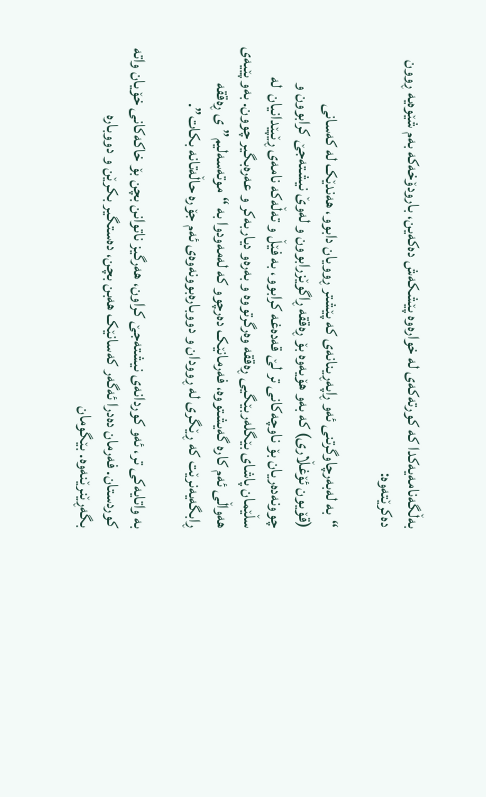بەڵگەنامەیەکدا کە کورتەکەی لە خوارەوە پێشکەش دەکەین، بارودۆخەکە بەم شێوەیە ڕوون دەکرێتەوە:

“بە لەبەرچاوگرتنی ئەو ڕاپەڕینانەی کە پێشتر ڕوویان دابوو، هەندێک لە کەسانی (قۆیون ‌ئۆغڵاری) کە بەو هۆیەوە بۆ ڕەققە ڕاگوێزرابوون و لەوێ نیشتەجێ کرابوون و چوونەدەریان بۆ ناوچەکانی تر لێ قەدەغە کرابوو، بە فێڵ و تەڵەکە نامەی ڕێپێدانیان  لە سڵێمان پاشای بێگلەربێگیی ڕەققە وەرگرتووە و بەرەو دیاربەکر و عەرەبگیر چوون. بەو پێیەی هەواڵی ئەم کارە گەیشتووە، فەرمانێک دەرچوو کە لەمەودوا بە “موتەسەلیم”ی ڕەققە ڕابگەیەنرێت کە ڕێگری لە ڕوودان و دووبارەبوونەوەی ئەم جۆرە حاڵەتانە بکات”.

بە واتایەکی تر، ئەو کوردانەی نیشته‌جێ کراون، هەرگیز ناتوانن بچن بۆ خاکەکانی خۆیان واتە کوردستان. فەرمان دەدرا ئەگەر کەسانێک هەبن بچن، دەستگیر بکرێن و دووبارە بگەڕێنرێنەوە. بێگومان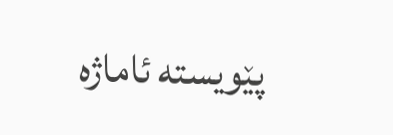پێویسته‌ ئاماژە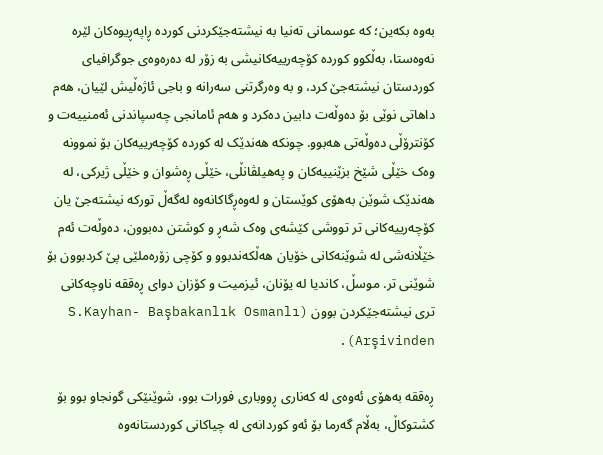به‌وه‌ بکەین؛ كه‌ عوسمانی تەنیا بە نیشتەجێکردنی کوردە ڕاپەڕیوەکان لێرە نەوەستا، به‌ڵكوو کوردە کۆچەرییەکانیشی بە زۆر لە دەرەوەی جوگرافیای کوردستان نیشتەجێ کرد، و بە وەرگرتنی سه‌رانه‌ و باجی ئاژەڵیش لێیان، هەم داهاتی نوێی بۆ دەوڵەت دابین دەکرد و هەم ئامانجی چەسپاندنی ئەمنییەت و کۆنترۆڵی دەوڵەتی هەبوو. چونکە هەندێک لە کوردە کۆچەرییەکان بۆ نموونە وەک خێڵی شێخ بزێنییه‌كان و په‌هیلڤانڵی، خێڵی ڕه‌شوان و خێڵی ژیركی، لە هەندێک شوێن بەهۆی کوێستان و لەوەڕگاکانەوە لەگەڵ تورکە نیشتەجێ یان کۆچەرییەکانی تر تووشی کێشەی وەک شەڕ و کوشتن دەبوون، دەوڵەت ئەم خێڵانەشی لە شوێنەکانی خۆیان هەڵكه‌ندبوو و کۆچی زۆرەملێی پێ کردبوون بۆ شوێنی تر. موسڵ، کاندیا لە یۆنان، ئیزمیت و كۆزان دوای ڕەققە ناوچەکانی تری نیشتەجێکردن بوون (S.Kayhan- Başbakanlık Osmanlı Arşivinden).

ڕەققە بەهۆی ئەوەی لە کەناری ڕووباری فورات بوو، شوێنێکی گونجاو بوو بۆ کشتوکاڵ، بەڵام گەرما بۆ ئەو کوردانەی لە چیاکانی کوردستانەوە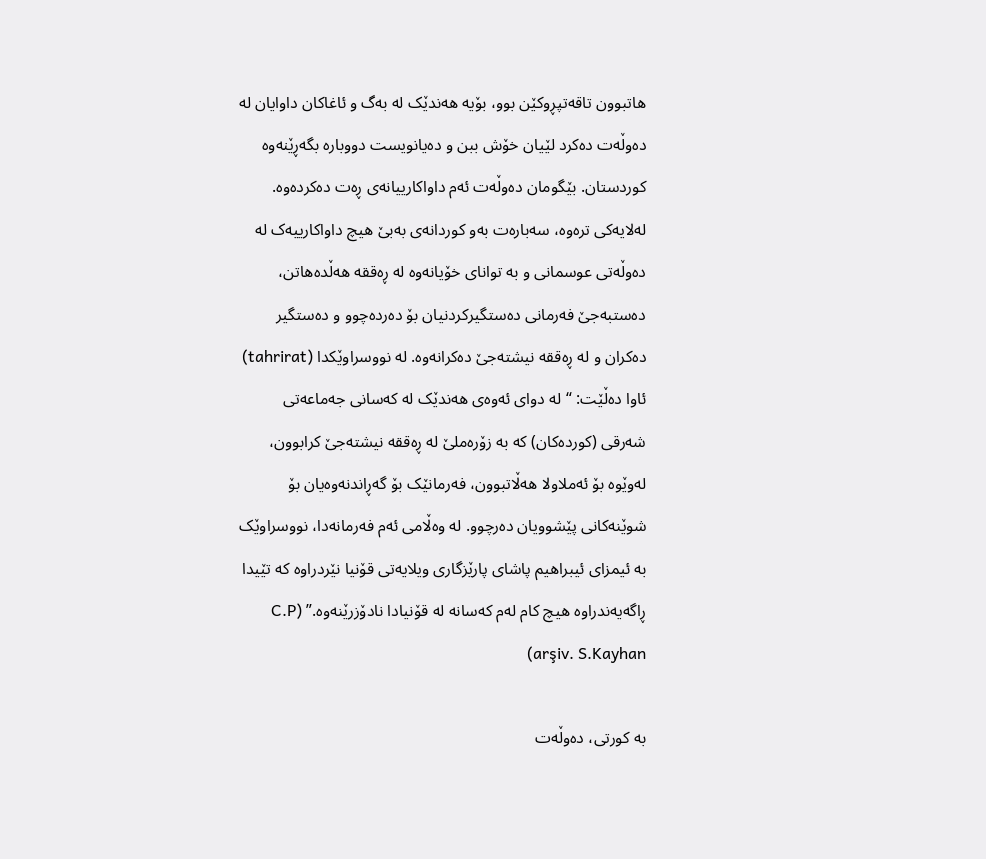هاتبوون تاقەتپڕوکێن بوو، بۆیە هەندێک له‌ بەگ و ئاغاكان داوایان لە دەوڵەت دەکرد لێیان خۆش ببن و دەیانویست دووبارە بگەڕێنەوە کوردستان. بێگومان دەوڵەت ئەم داواکارییانەی ڕەت دەکردەوە. لەلایەکی ترەوە، سەبارەت بەو کوردانەی بەبێ هیچ داواکارییەک لە دەوڵەتی عوسمانی و بە توانای خۆیانه‌وه‌ لە ڕەققە هەڵدەهاتن، دەستبەجێ فەرمانی دەستگیرکردنیان بۆ دەردەچوو و دەستگیر دەکران و لە ڕەققە نیشتەجێ دەکرانەوە. لە نووسراوێکدا (tahrirat) ئاوا دەڵێت: “لە دوای ئەوەی هەندێک لە کەسانی جەماعەتی شەرقی (کوردەکان) کە بە زۆرەملێ لە ڕەققە نیشتەجێ کرابوون، لەوێوە بۆ ئەملاولا هەڵاتبوون، فەرمانێک بۆ گەڕاندنەوەیان بۆ شوێنەکانی پێشوویان دەرچوو. لە وەڵامی ئەم فەرمانەدا، نووسراوێک بە ئیمزای ئیبراهیم پاشای پارێزگاری ویلایەتی قۆنیا نێردراوە کە تێیدا ڕاگەیەندراوە هیچ کام لەم کەسانە لە قۆنیادا نادۆزرێنەوە.” (C.P arşiv. S.Kayhan)

بە کورتی، دەوڵەت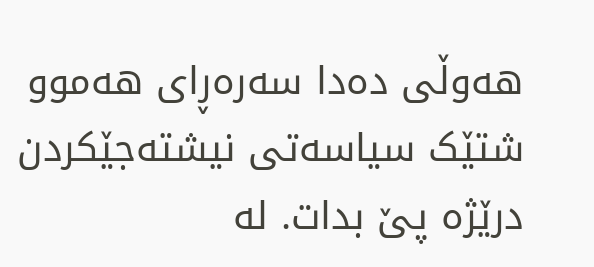هەوڵی دەدا سەرەڕای هەموو شتێک سیاسەتی نیشته‌جێكردن درێژه‌ پێ بدات. لە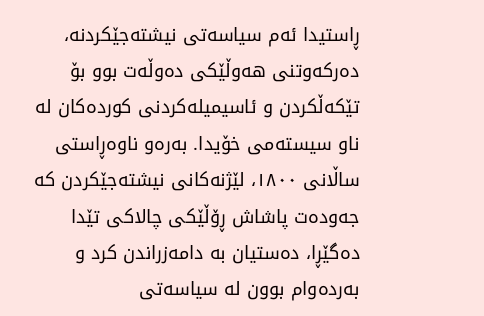ڕاستیدا ئەم سیاسەتی نیشته‌جێكردنه‌، ده‌ركه‌وتنی هەوڵێکی دەوڵەت بوو بۆ تێکەڵکردن و ئاسیمیلەکردنی کوردەکان لە ناو سیستەمی خۆیدا. بەرەو ناوەڕاستی ساڵانی ١٨٠٠، لێژنەکانی نیشته‌جێكردن کە جەودەت پاشاش ڕۆڵێکی چالاکی تێدا دەگێڕا، دەستیان بە دامەزراندن کرد و بەردەوام بوون لە سیاسەتی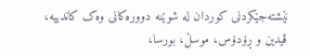نێشته‌جێكردنی کوردان لە شوێنە دوورەکانی وەک كاندییه‌، ڤیدین و ڕۆدۆس، موسڵ، بورسا،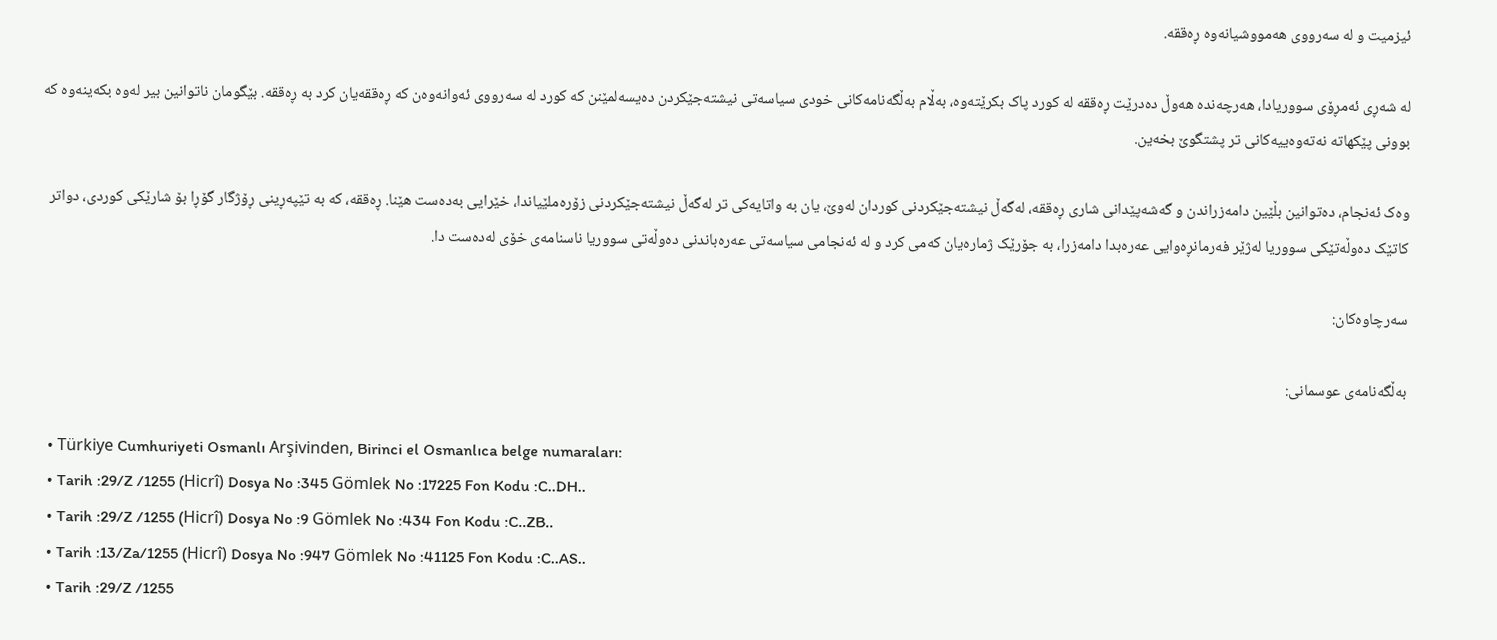ئیزمیت و لە سەرووی هەمووشیانەوە ڕەققە.

لە شەڕی ئەمڕۆی سووریادا، هەرچەندە هەوڵ دەدرێت ڕەققە لە کورد پاک بکرێتەوە، بەڵام بەڵگەنامەکانی خودی سیاسەتی نیشته‌جێكردن دەیسەلمێنن کە کورد لە سەرووی ئەوانەوەن کە ڕەققەیان کرد بە ڕەققە. بێگومان ناتوانین بیر لەوە بکەینەوە کە بوونی پێکهاتە نەتەوەییەکانی تر پشتگوێ بخەین.

وەک ئەنجام، دەتوانین بڵێین دامەزراندن و گەشەپێدانی شاری ڕەققە، لەگەڵ نیشتەجێکردنی کوردان لەوێ، یان بە واتایەکی تر لەگەڵ نیشتەجێکردنی زۆرەملێیاندا، خێرایی بەدەست هێنا. ڕەققە، کە به‌ تێپه‌ڕینی ڕۆژگار گۆڕا بۆ شارێکی کوردی، دواتر کاتێک دەوڵەتێکی سووریا لەژێر فه‌رمانڕه‌وایی عەرەبدا دامەزرا، بە جۆرێک ژماره‌یان کەمی کرد و لە ئەنجامی سیاسەتی عەرەباندنی دەوڵەتی سووریا ناسنامەی خۆی لەدەست دا.

سه‌رچاوه‌كان:

به‌ڵگه‌نامه‌ی عوسمانی:

  • Türkiye Cumhuriyeti Osmanlı Arşivinden, Birinci el Osmanlıca belge numaraları:
  • Tarih :29/Z /1255 (Hicrî) Dosya No :345 Gömlek No :17225 Fon Kodu :C..DH..
  • Tarih :29/Z /1255 (Hicrî) Dosya No :9 Gömlek No :434 Fon Kodu :C..ZB..
  • Tarih :13/Za/1255 (Hicrî) Dosya No :947 Gömlek No :41125 Fon Kodu :C..AS..
  • Tarih :29/Z /1255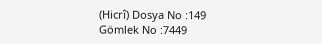(Hicrî) Dosya No :149 Gömlek No :7449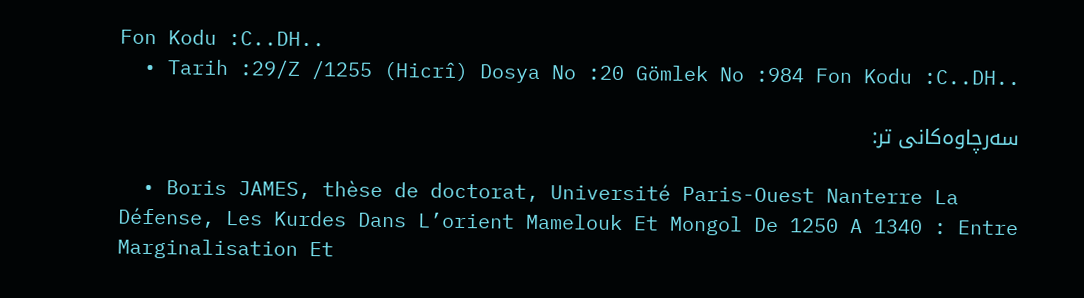Fon Kodu :C..DH..
  • Tarih :29/Z /1255 (Hicrî) Dosya No :20 Gömlek No :984 Fon Kodu :C..DH..

سه‌رچاوه‌كانی تر:

  • Boris JAMES, thèse de doctorat, Université Paris-Ouest Nanterre La Défense, Les Kurdes Dans L’orient Mamelouk Et Mongol De 1250 A 1340 : Entre Marginalisation Et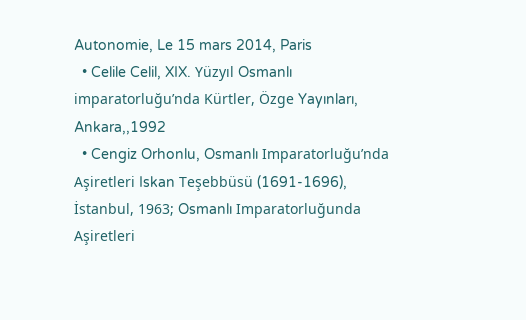Autonomie, Le 15 mars 2014, Paris
  • Celile Celil, XIX. Yüzyıl Osmanlı imparatorluğu’nda Kürtler, Özge Yayınları, Ankara,,1992
  • Cengiz Orhonlu, Osmanlı Imparatorluğu’nda Aşiretleri Iskan Teşebbüsü (1691-1696), İstanbul, 1963; Osmanlı Imparatorluğunda Aşiretleri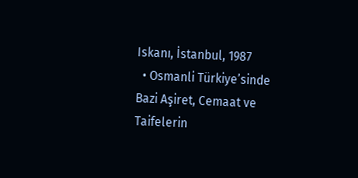Iskanı, İstanbul, 1987
  • Osmanli Türkiye’sinde Bazi Aşiret, Cemaat ve Taifelerin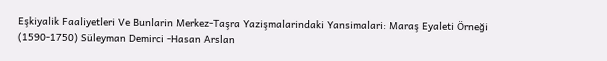Eşkiyalik Faaliyetleri Ve Bunlarin Merkez-Taşra Yazişmalarindaki Yansimalari: Maraş Eyaleti Örneği (1590-1750) Süleyman Demirci -Hasan Arslan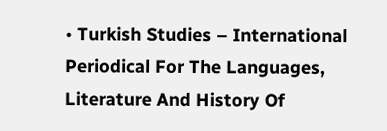• Turkish Studies – International Periodical For The Languages, Literature And History Of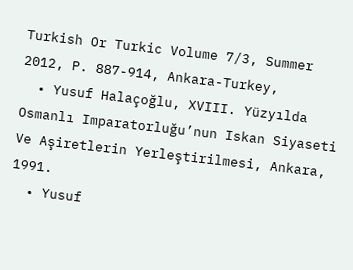Turkish Or Turkic Volume 7/3, Summer 2012, P. 887-914, Ankara-Turkey,
  • Yusuf Halaçoğlu, XVIII. Yüzyılda Osmanlı Imparatorluğu’nun Iskan Siyaseti Ve Aşiretlerin Yerleştirilmesi, Ankara, 1991.
  • Yusuf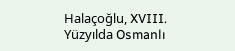Halaçoğlu, XVIII. Yüzyılda Osmanlı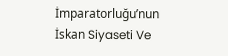İmparatorluğu’nun İskan Siyaseti Ve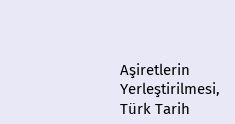Aşiretlerin Yerleştirilmesi, Türk Tarih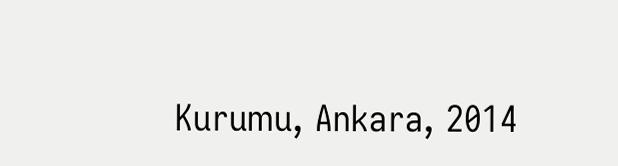Kurumu, Ankara, 2014